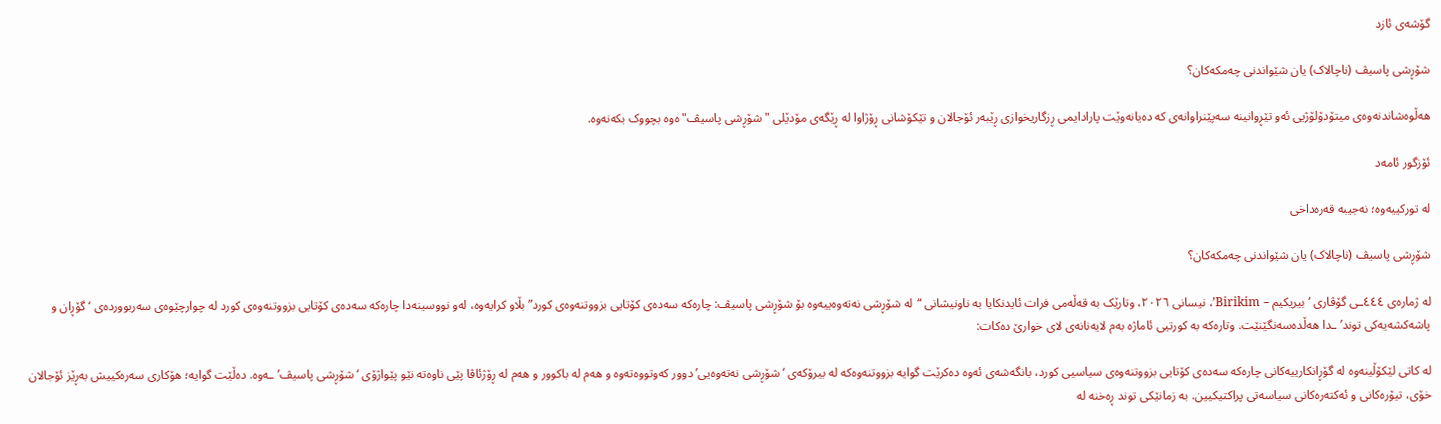گۆشەی ئازد

شۆڕشی پاسیڤ (ناچالاک) یان شێواندنی چەمکەکان؟

هەڵوەشاندنەوەی میتۆدۆلۆژیی ئەو تێڕوانینە سەپێنراوانەی کە دەیانەوێت پارادایمی ڕزگاریخوازی ڕێبەر ئۆجالان و تێکۆشانی ڕۆژاوا لە ڕێگەی مۆدێلی "شۆڕشی پاسیڤ"ەوە بچووک بکەنەوە.

ئۆزگور ئامەد

لە تورکییەوە؛ نەجیبە قەرەداخی

شۆڕشی پاسیڤ (ناچالاک) یان شێواندنی چەمکەکان؟

لە ژمارەی ٤٤٤ـی گۆڤاری ‘بیریکیم – Birikim’، نیسانی ٢٠٢٦، وتارێک بە قەڵەمی فرات ئایدنکایا بە ناونیشانی “لە شۆڕشی نەتەوەییەوە بۆ شۆڕشی پاسیڤ: چارەکە سەدەی کۆتایی بزووتنەوەی کورد” بڵاو کرایەوە، لەو نووسینەدا چارەکە سەدەی کۆتایی بزووتنەوەی کورد لە چوارچێوەی سەربووردەی ‘ گۆڕان و پاشەکشەیەکی توند’ـدا هەڵدەسەنگێنێت. وتارەکە بە کورتیی ئاماژە بەم لایەنانەی لای خوارێ دەکات:

لە کاتی لێکۆڵینەوە لە گۆڕانکارییەکانی چارەکە سەدەی کۆتایی بزووتنەوەی سیاسیی کورد، بانگەشەی ئەوە دەکرێت گوایە بزووتنەوەکە لە بیرۆکەی ‘شۆڕشی نەتەوەیی’ دوور کەوتووەتەوە و هەم لە باکوور و هەم لە ڕۆژئاڤا پێی ناوەتە نێو پێواژۆی ‘شۆڕشی پاسیڤ’ـەوە. دەڵێت گوایە؛ هۆکاری سەرەکییش بەڕێز ئۆجالان خۆی، تیۆرەکانی و ئەکتەرەکانی سیاسەتی پراکتیکیین. بە زمانێکی توند ڕەخنە لە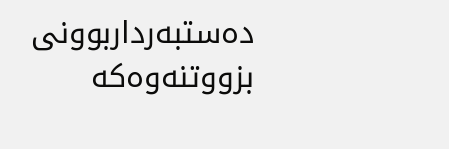دەستبەرداربوونی بزووتنەوەکە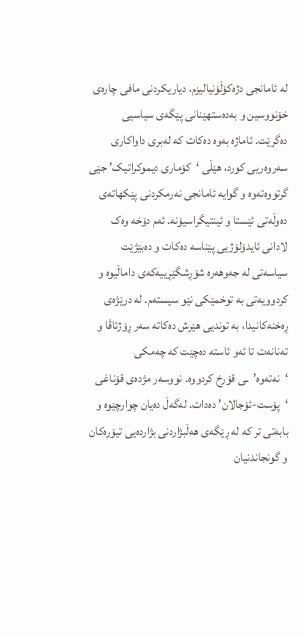لە ئامانجی دژەکۆڵۆنیالیزم، دیاریکردنی مافی چارەی خۆنووسین و بەدەستهێنانی پێگەی سیاسیی دەگرێت. ئاماژە بەوە دەکات کە لەبری داواکاری سەروەریی کورد، هێڵی ‘کۆماری دیموکراتیک’ جێی گرتووەتەوە و گوایە ئامانجی نەرمکردنی پێکهاتەی دەوڵەتی ئێستا و ئینتیگراسیۆنە. ئەم دۆخە وەک لادانی ئایدۆلۆژیی پێناسە دەکات و دەبێژێت سیاسەتی لە جەوهەرە شۆڕشگێڕییەکەی داماڵیوە و کردوویەتی بە توخمێکی نێو سیستەم. لە درێژەی ڕەخنەکانیدا، بە توندیی هێرش دەکاتە سەر ڕۆژئاڤا و تەنانەت تا ئەو ئاستە دەچێت کە چەمکی ‘نەتەوە’ـی قۆرخ کردووە. نووسەر مژدەی قۆناغی ‘پۆست-ئۆجالان’ دەدات. لەگەڵ دەیان چوارچێوە و بابەتی تر کە لە ڕێگەی هەڵبژاردنی بژاردەیی تیۆرەکان و گونجاندنیان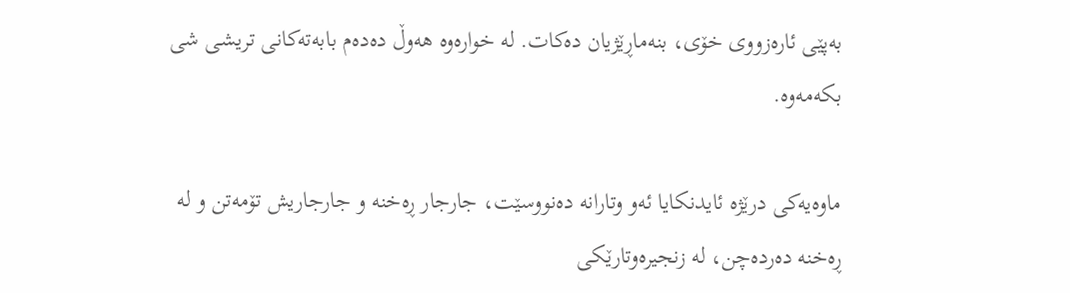بەپێی ئارەزووی خۆی، بنەماڕێژیان دەکات. لە خوارەوە هەوڵ دەدەم بابەتەکانی تریشی شی بکەمەوە.

ماوەیەکی درێژە ئایدنکایا ئەو وتارانە دەنووسێت، جارجار ڕەخنە و جارجاریش تۆمەتن و لە ڕەخنە دەردەچن، لە زنجیرەوتارێکی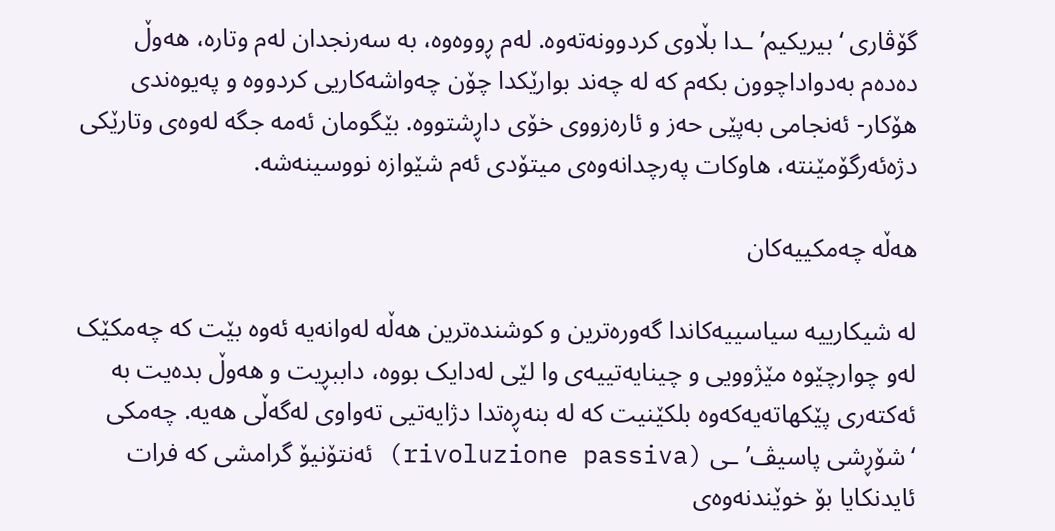گۆڤاری ‘بیریکیم’ـدا بڵاوی کردوونەتەوە. لەم ڕووەوە، بە سەرنجدان لەم وتارە، هەوڵ دەدەم بەدواداچوون بکەم کە لە چەند بوارێکدا چۆن چەواشەکاریی کردووە و پەیوەندی هۆکار- ئەنجامی بەپێی حەز و ئارەزووی خۆی داڕشتووە. بێگومان ئەمە جگە لەوەی وتارێکی دژەئەرگۆمێنتە، هاوکات پەرچدانەوەی میتۆدی ئەم شێوازە نووسینەشە.

هەڵە چەمکییەکان

لە شیکارییە سیاسییەکاندا گەورەترین و کوشندەترین هەڵە لەوانەیە ئەوە بێت کە چەمکێک لەو چوارچێوە مێژوویی و چینایەتییەی وا لێی لەدایک بووە، داببڕیت و هەوڵ بدەیت بە ئەکتەری پێکهاتەیەکەوە بلکێنیت کە لە بنەڕەتدا دژایەتیی تەواوی لەگەڵی هەیە. چەمکی ‘شۆڕشی پاسیڤ’ـی (rivoluzione passiva) ئەنتۆنیۆ گرامشی کە فرات ئایدنکایا بۆ خوێندنەوەی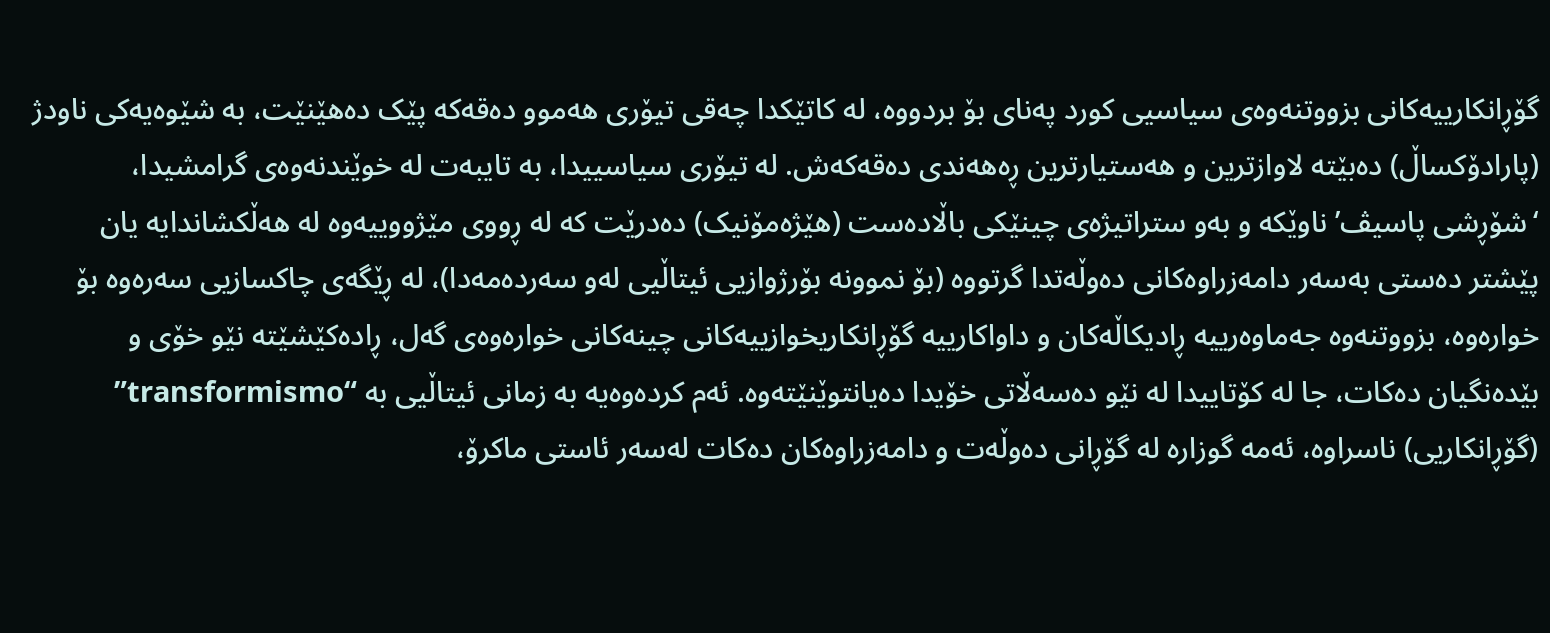گۆڕانکارییەکانی بزووتنەوەی سیاسیی کورد پەنای بۆ بردووە، لە کاتێکدا چەقی تیۆری هەموو دەقەکە پێک دەهێنێت، بە شێوەیەکی ناودژ (پارادۆکساڵ) دەبێتە لاوازترین و هەستیارترین ڕەهەندی دەقەکەش. لە تیۆری سیاسییدا، بە تایبەت لە خوێندنەوەی گرامشیدا، ‘شۆڕشی پاسیڤ’ ناوێکە و بەو ستراتیژەی چینێکی باڵادەست (هێژەمۆنیک) دەدرێت کە لە ڕووی مێژووییەوە لە هەڵکشاندایە یان پێشتر دەستی بەسەر دامەزراوەکانی دەوڵەتدا گرتووە (بۆ نموونە بۆرژوازیی ئیتاڵیی لەو سەردەمەدا)، لە ڕێگەی چاکسازیی سەرەوە بۆ خوارەوە، بزووتنەوە جەماوەرییە ڕادیکاڵەکان و داواکارییە گۆڕانکاریخوازییەکانی چینەکانی خوارەوەی گەل، ڕادەکێشێتە نێو خۆی و بێدەنگیان دەکات، جا لە کۆتاییدا لە نێو دەسەڵاتی خۆیدا دەیانتوێنێتەوە. ئەم کردەوەیە بە زمانی ئیتاڵیی بە “transformismo” (گۆڕانکاریی) ناسراوە، ئەمە گوزارە لە گۆڕانی دەوڵەت و دامەزراوەکان دەکات لەسەر ئاستی ماکرۆ،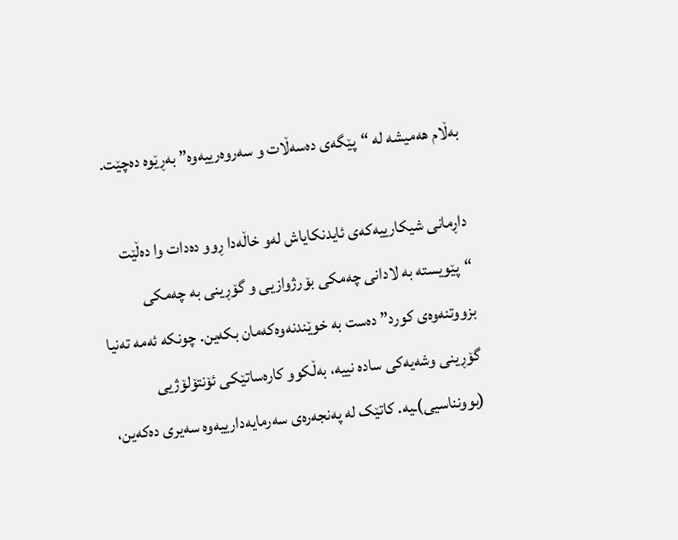بەڵام هەمیشە لە “پێگەی دەسەڵات و سەروەرییەوە” بەڕێوە دەچێت.

داڕمانی شیکارییەکەی ئایدنکایاش لەو خاڵەدا ڕوو دەدات وا دەڵێت “پێویستە بە لادانی چەمکی بۆرژوازیی و گۆڕینی بە چەمکی بزووتنەوەی کورد” دەست بە خوێندنەوەکەمان بکەین. چونکە ئەمە تەنیا گۆڕینی وشەیەکی سادە نییە، بەڵکوو کارەساتێکی ئۆنتۆلۆژیی (بوونناسیی)ـیە. کاتێک لە پەنجەرەی سەرمایەدارییەوە سەیری دەکەین،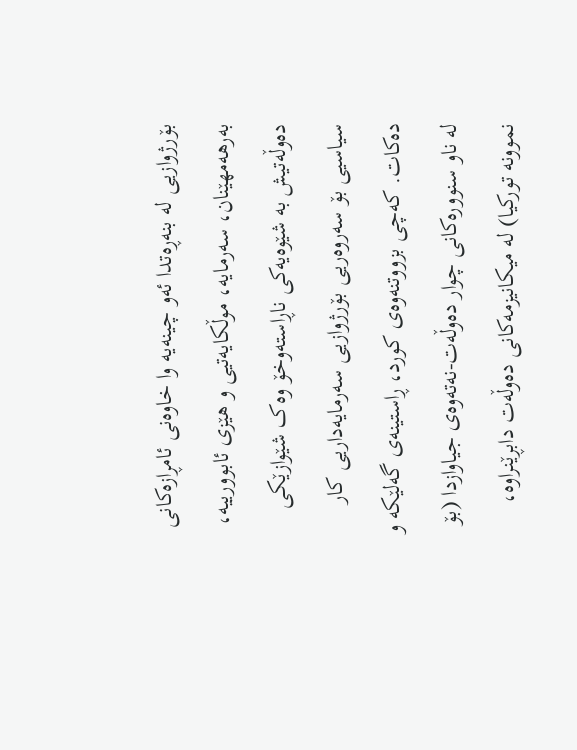بۆرژوازیی لە بنەڕەتدا ئەو چینەیە وا خاوەنی ئامڕازەکانی بەرهەمهێنان، سەرمایە، موڵکایەتیی و هێزی ئابوورییە، دەوڵەتیش بە شێوەیەکی ناڕاستەوخۆ وەک شێوازێکی سیاسیی بۆ سەروەریی بۆرژوازیی سەرمایەداریی کار دەکات. کەچی بزووتنەوەی کورد، ڕاستینەی گەلێکە و لە ناو سنوورەکانی چوار دەوڵەت-نەتەوەی جیاوازدا (بۆ نموونە تورکیا) لە میکانیزمەکانی دەوڵەت دابڕێنراوە،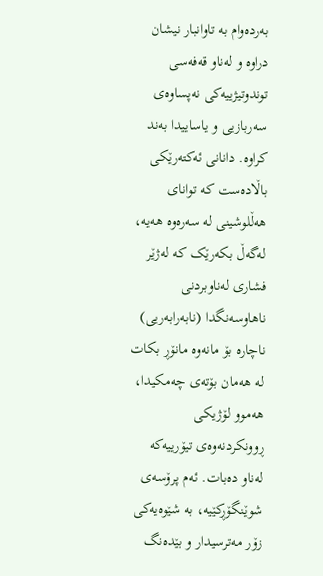بەردەوام بە تاوانبار نیشان دراوە و لەناو قەفەسی توندوتیژییەکی نەپساوەی سەربازیی و یاساییدا بەند کراوە. دانانی ئەکتەرێکی باڵادەست کە توانای هەڵلوشینی لە سەرەوە هەیە، لەگەڵ بکەرێک کە لەژێر فشاری لەناوبردنی ناهاوسەنگدا (نابەرابەریی) ناچارە بۆ مانەوە مانۆڕ بکات لە هەمان بۆتەی چەمکیدا، هەموو لۆژیکی ڕوونکردنەوەی تیۆرییەکە لەناو دەبات. ئەم پرۆسەی شوێنگۆڕکێیە، بە شێوەیەکی زۆر مەترسیدار و بێدەنگ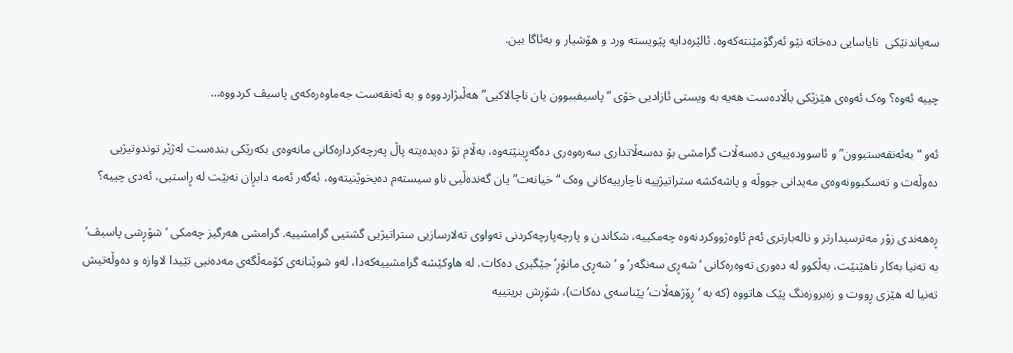سەپاندنێکی  نایاسایی دەخاتە نێو ئەرگۆمێنتەکەوە. ئالێرەدایە پێویستە ورد و هۆشیار و بەئاگا بین.

چییە ئەوە؟ وەک ئەوەی هێزێکی باڵادەست هەیە بە ویستی ئازادیی خۆی “پاسیفببوون یان ناچالاکیی” هەڵبژاردووە و بە ئەنقەست جەماوەرەکەی پاسیڤ کردووە…

ئەو “بەئەنقەستبوون” و ئاسوودەییەی دەسەڵات گرامشی بۆ دەسەڵاتداری سەرەوەری دەگەڕینێتەوە، بەڵام تۆ دەیدەیتە پاڵ پەرچەکردارەکانی مانەوەی بکەرێکی بندەست لەژێر توندوتیژیی دەوڵەت و تەسکبوونەوەی مەیدانی جووڵە و پاشەکشە ستراتیژییە ناچارییەکانی وەک “خیانەت” یان گەندەڵیی ناو سیستەم دەیخوێنیتەوە، ئەگەر ئەمە دابڕان نەبێت لە ڕاستیی، ئەدی چییە؟

ڕەهەندی زۆر مەترسیدارتر و نالەبارتری ئەم ئاوەژووکردنەوە چەمکییە، شکاندن و پارچەپارچەکردنی تەواوی تەلارسازیی ستراتیژیی گشتیی گرامشییە. گرامشی هەرگیز چەمکی ‘شۆڕشی پاسیڤ’ بە تەنیا بەکار ناهێنێت، بەڵکوو لە دەوری تەوەرەکانی ‘شەڕی سەنگەر’ و ‘شەڕی مانۆڕ’ جێگیری دەکات. لە هاوکێشە گرامشییەکەدا، لەو شوێنانەی کۆمەڵگەی مەدەنیی تێیدا لاوازە و دەوڵەتیش تەنیا لە هێزی ڕووت و زەبروزەنگ پێک هاتووە (کە بە ‘ڕۆژهەڵات’ پێناسەی دەکات)، شۆڕش بریتییە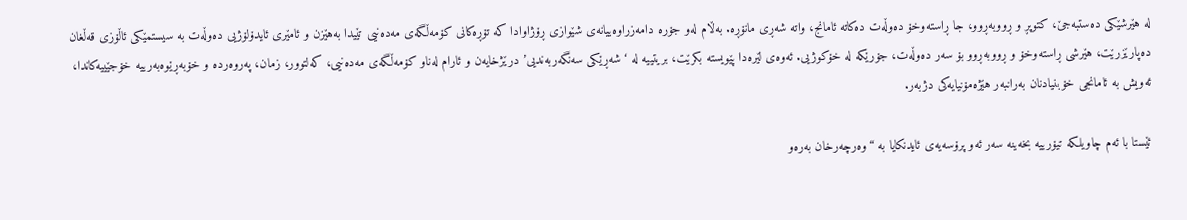لە هێرشێکی دەستبەجێ، کتوپڕ و ڕووبەڕوو، جا ڕاستەوخۆ دەوڵەت دەکاتە ئامانج، واتە شەڕی مانۆڕە. بەڵام لەو جۆرە دامەزراوەییانەی شێوازی ڕۆژاوادا کە تۆڕەکانی کۆمەڵگەی مەدەنیی تێیدا بەهێزن و ئامێری ئایدۆلۆژیی دەوڵەت بە سیستمێکی ئاڵۆزی قەڵغان دەپارێزرێت، هێرشی ڕاستەوخۆ و ڕووبەڕوو بۆ سەر دەوڵەت، جۆرێکە لە خۆکوژیی. ئەوەی لێرەدا پێویستە بکرێت، بریتییە لە ‘شەڕێکی سەنگەربەندیی’ درێژخایەن و ئارام لەناو کۆمەڵگەی مەدەنیی، کەلتوور، زمان، پەروەردە و خۆبەڕێوەبەرییە خۆجێییەکاندا، ئەویش بە ئامانجی خۆبنیادنان بەرانبەر هێژەمۆنیایەکی دژبەر.

ئێستا با ئەم چاویلکە تیۆرییە بخەینە سەر ئەو پرۆسەیەی ئایدنکایا بە “وەرچەرخان بەرەو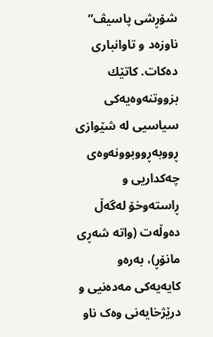شۆڕشی پاسیڤ” ناوزەد و تاوانباری دەکات. کاتێك بزووتنەوەیەکی سیاسیی لە شێوازی ڕووبەڕووبوونەوەی چەکداریی و ڕاستەوخۆ لەگەڵ دەوڵەت (واتە شەڕی مانۆڕ)، بەرەو کایەیەکی مەدەنیی و درێژخایەنی وەک ناو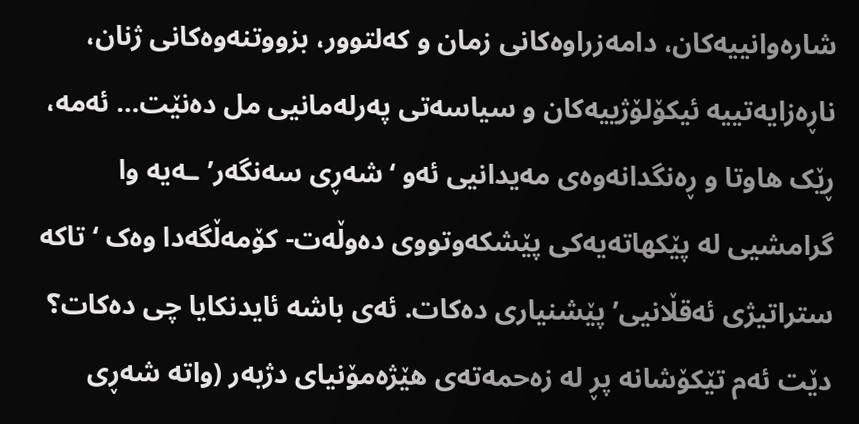شارەوانییەکان، دامەزراوەکانی زمان و کەلتوور، بزووتنەوەکانی ژنان، ناڕەزایەتییە ئیکۆلۆژییەکان و سیاسەتی پەرلەمانیی مل دەنێت… ئەمە، ڕێک هاوتا و ڕەنگدانەوەی مەیدانیی ئەو ‘شەڕی سەنگەر’ـەیە وا گرامشیی لە پێکهاتەیەکی پێشکەوتووی دەوڵەت- کۆمەڵگەدا وەک ‘تاکە ستراتیژی ئەقڵانیی’ پێشنیاری دەکات. ئەی باشە ئایدنکایا چی دەکات؟ دێت ئەم تێکۆشانە پڕ لە زەحمەتەی هێژەمۆنیای دژبەر (واتە شەڕی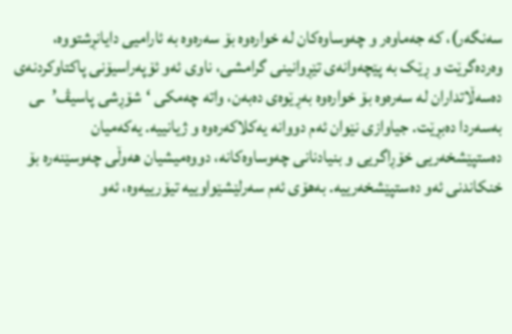سەنگەر)، کە جەماوەر و چەوساوەکان لە خوارەوە بۆ سەرەوە بە ئارامیی دایانڕشتووە، وەردەگرێت و ڕێک بە پێچەوانەی تێڕوانینی گرامشی، ناوی ئەو ئۆپەراسیۆنی پاکتاوکردنەی دەسەڵاتداران لە سەرەوە بۆ خوارەوە بەڕێوەی دەبەن، واتە چەمکی ‘شۆڕشی پاسیڤ’ـی بەسەردا دەبڕێت. جیاوازی نێوان ئەم دووانە یەکلاکەرەوە و ژیانییە. یەکەمیان دەستپێشخەریی خۆڕاگریی و بنیادنانی چەوساوەکانە، دووەمیشیان هەوڵی چەوسێنەرە بۆ خنکاندنی ئەو دەستپێشخەرییە. بەهۆی ئەم سەرلێشێواوییە تیۆرییەوە، ئەو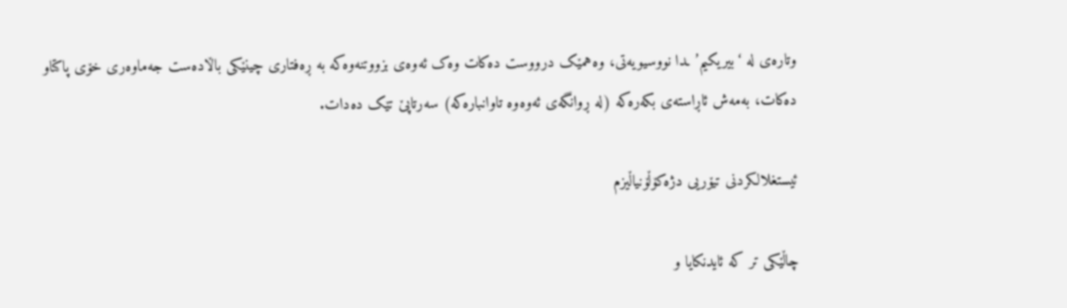وتارەی لە ‘بیریکیم’ـدا نووسیویەتی، وەهمێک درووست دەکات وەک ئەوەی بزووتنەوەکە بە ڕەفتاری چینێکی باڵادەست جەماوەری خۆی پاکتاو دەکات، بەمەش ئاڕاستەی بکەرەکە (لە ڕوانگەی ئەوەوە تاوانبارەکە) سەرتاپێ تێک دەدات.

ئیستغلالکردنی تیۆریی دژەکۆڵۆنیاڵیزم

چاڵێکی تر کە ئایدنکایا و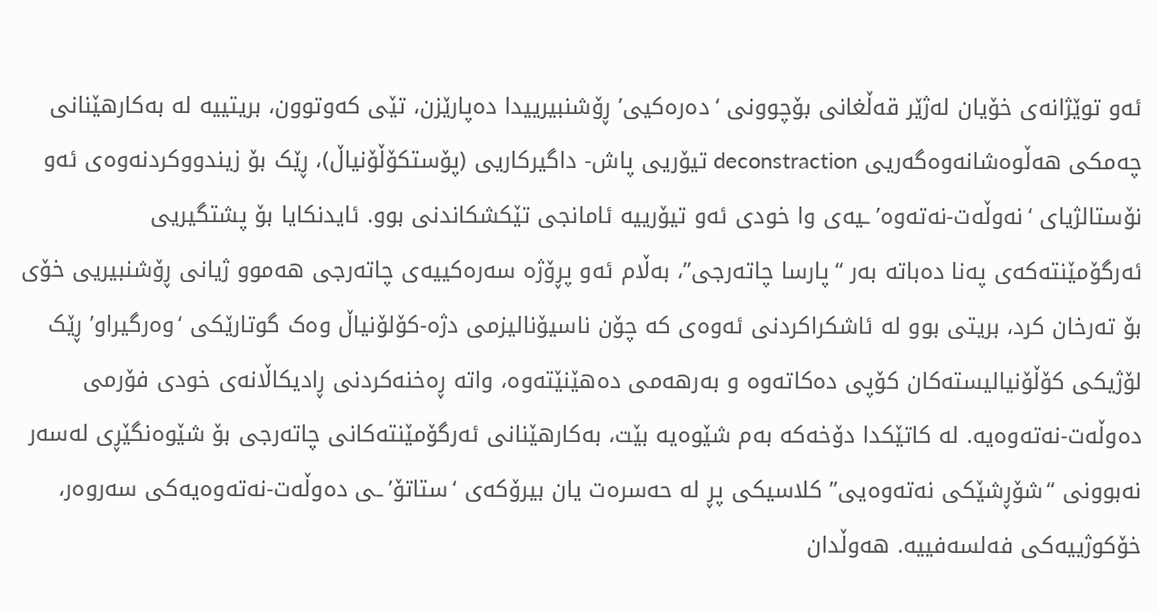ئەو توێژانەی خۆیان لەژێر قەڵغانی بۆچوونی ‘دەرەکیی’ ڕۆشنبیرییدا دەپارێزن، تێی کەوتوون، بریتییە لە بەکارهێنانی چەمکی هەڵوەشانەوەگەریی deconstraction تیۆریی پاش- داگیرکاریی (پۆستکۆڵۆنیاڵ)، ڕێک بۆ زیندووکردنەوەی ئەو نۆستالژیای ‘نەوڵەت-نەتەوە’ـیەی وا خودی ئەو تیۆرییە ئامانجی تێکشکاندنی بوو. ئایدنکایا بۆ پشتگیریی ئەرگۆمێنتەکەی پەنا دەباتە بەر “پارسا چاتەرجی”، بەڵام ئەو پڕۆژە سەرەکییەی چاتەرجی هەموو ژیانی ڕۆشنبیریی خۆی بۆ تەرخان کرد، بریتی بوو لە ئاشکراکردنی ئەوەی کە چۆن ناسیۆنالیزمی دژە-کۆلۆنیاڵ وەک گوتارێکی ‘وەرگیراو’ ڕێک لۆژیکی کۆڵۆنیالیستەکان کۆپی دەکاتەوە و بەرهەمی دەهێنێتەوە، واتە ڕەخنەکردنی ڕادیکاڵانەی خودی فۆرمی دەوڵەت-نەتەوەیە. لە کاتێکدا دۆخەکە بەم شێوەیە بێت، بەکارهێنانی ئەرگۆمێنتەکانی چاتەرجی بۆ شێوەنگێڕی لەسەر نەبوونی “شۆڕشێکی نەتەوەیی” کلاسیکی پڕ لە حەسرەت یان بیرۆکەی ‘ستاتۆ’ـی دەوڵەت-نەتەوەیەکی سەروەر، خۆکوژییەکی فەلسەفییە. هەوڵدان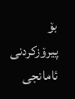بۆ پیرۆزکردنی ئامانجی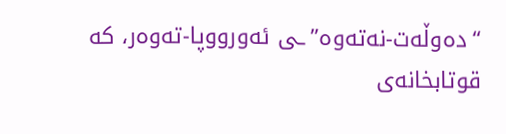“دەوڵەت-نەتەوە”ـی ئەورووپا-تەوەر، کە قوتابخانەی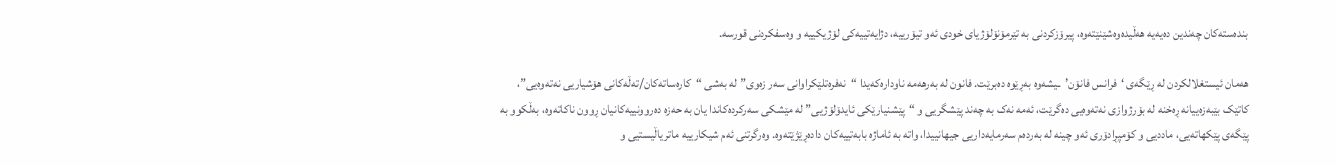بندەستەکان چەندین دەیەیە هەڵیدەوەشێنێتەوە، پیرۆزکردنی بە تێرمۆنۆلۆژیای خودی ئەو تیۆرییە، دژایەتییەکی لۆژیکییە و وەسفکردنی قورسە.

هەمان ئیستغلالکردن لە ڕێگەی ‘فرانس فانۆن’ـیشەوە بەڕێوە دەبرێت. فانون لە بەرهەمە ناودارەکەیدا “نەفرەتلێکراوانی سەر زەوی” لە بەشی “کارەساتەکان/تەڵەکانی هۆشیاریی نەتەوەیی”، کاتێک بێبەزەییانە ڕەخنە لە بۆرژوازی نەتەوەیی دەگرێت، ئەمە نەک بە چەند پێشگریی و “پێشنیارێکی ئایدۆلۆژیی” لە مێشکی سەرکردەکاندا یان بە حەزە دەروونییەکانیان ڕوون ناکاتەوە، بەڵکوو بە پێگەی پێکهاتەیی، ماددیی و کۆمپڕادۆری ئەو چینە لە بەردەم سەرمایەداریی جیهانییدا، واتە بە ئاماژە بابەتییەکان دادەڕێژێتەوە. وەرگرتنی ئەم شیکارییە ماتریاڵیستیی و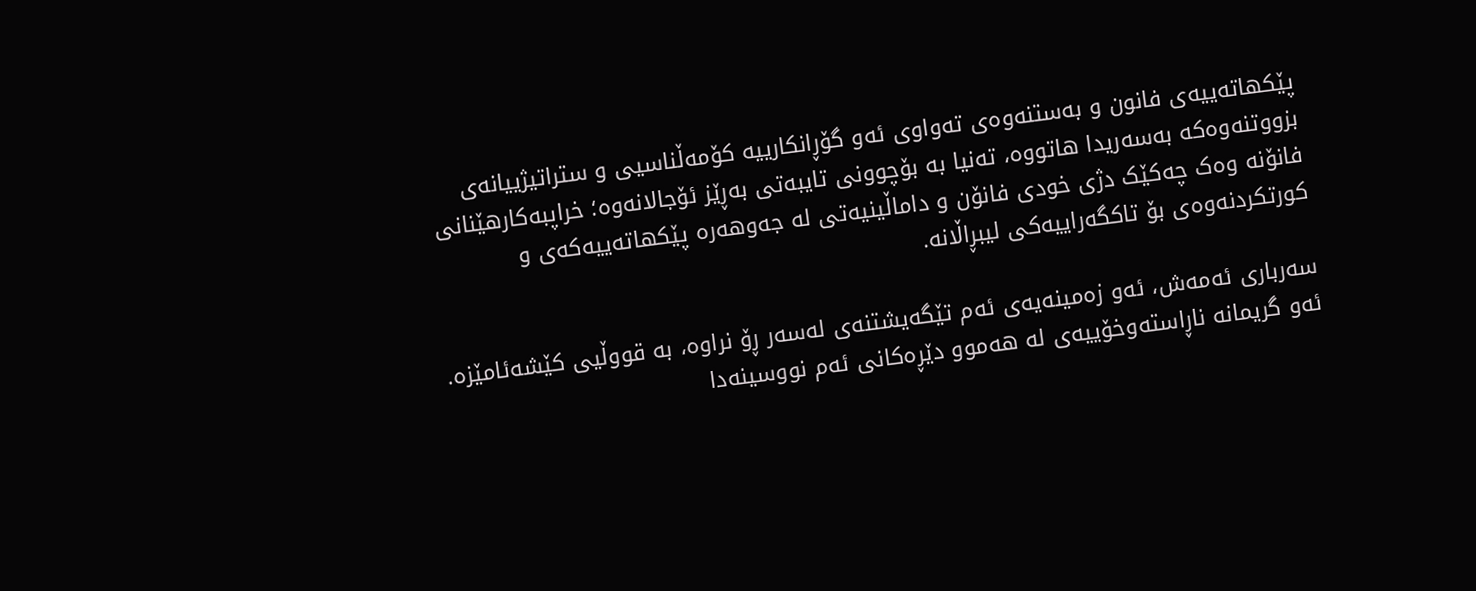پێکهاتەییەی فانون و بەستنەوەی تەواوی ئەو گۆڕانکارییە کۆمەڵناسیی و ستراتیژییانەی بزووتنەوەکە بەسەریدا هاتووە، تەنیا بە بۆچوونی تایبەتی بەڕێز ئۆجالانەوە؛ خراپبەکارهێنانی فانۆنە وەک چەکێک دژی خودی فانۆن و داماڵینیەتی لە جەوهەرە پێکهاتەییەکەی و کورتکردنەوەی بۆ تاکگەراییەکی لیبڕاڵانە.

سەرباری ئەمەش، ئەو زەمینەیەی ئەم تێگەیشتنەی لەسەر ڕۆ نراوە، بە قووڵیی کێشەئامێزە. ئەو گریمانە ناڕاستەوخۆییەی لە هەموو دێڕەکانی ئەم نووسینەدا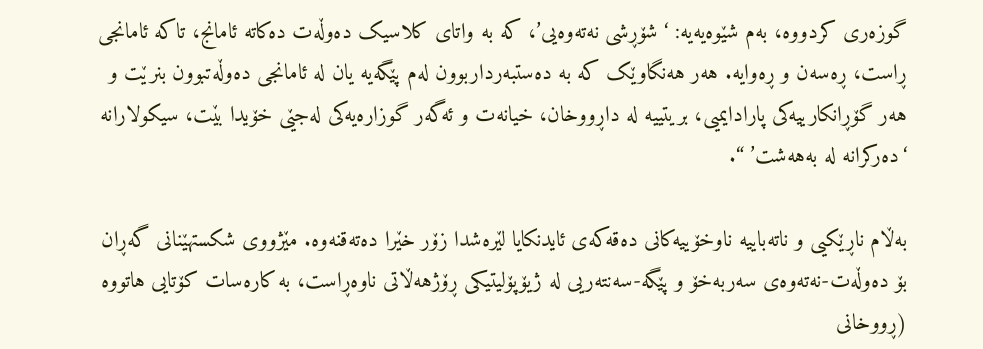گوزەری کردووە، بەم شێوەیەیە: ‘ شۆڕشی نەتەوەیی’، کە بە واتای کلاسیک دەوڵەت دەکاتە ئامانج، تاکە ئامانجی ڕاست، ڕەسەن و ڕەوایە. هەر هەنگاوێک کە بە دەستبەرداربوون لەم پێگەیە یان لە ئامانجی دەوڵەتبوون بنرێت و هەر گۆڕانکارییەکی پارادایمیی، بریتییە لە داڕووخان، خیانەت و ئەگەر گوزارەیەکی لەجێی خۆیدا بێت، سیکولارانە ‘دەرکرانە لە بەهەشت’ “.

بەڵام ناڕێکیی و ناتەباییە ناوخۆییەکانی دەقەکەی ئایدنکایا لێرەشدا زۆر خێرا دەتەقنەوە. مێژووی شکستهێنانی گەڕان بۆ دەوڵەت-نەتەوەی سەربەخۆ و پێگە-سەنتەریی لە ژیۆپۆلیتیکی ڕۆژهەڵاتی ناوەڕاست، بە کارەسات کۆتایی هاتووە (ڕووخانی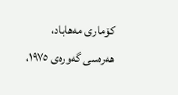کۆماری مەهاباد، هەرەسی گەورەی ١٩٧٥،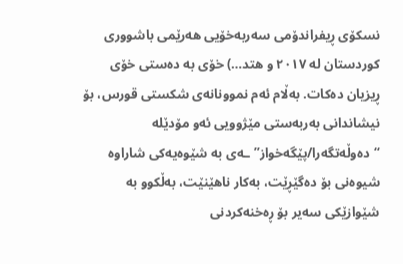نسکۆی ڕیفراندۆمی سەربەخۆیی هەرێمی باشووری کوردستان لە ٢٠١٧ و هتد…) خۆی بە دەستی خۆی ڕیزیان دەکات. بەڵام ئەم نموونانەی شکستی قورس، بۆ نیشاندانی بەربەستی مێژوویی ئەو مۆدێلە “دەوڵەتگەرا/پێگەخواز”ـەی بە شێوەیەکی شاراوە شیوەنی بۆ دەگێڕێت، بەکار ناهێنێت، بەڵکوو بە شێوازێکی سەیر بۆ ڕەخنەکردنی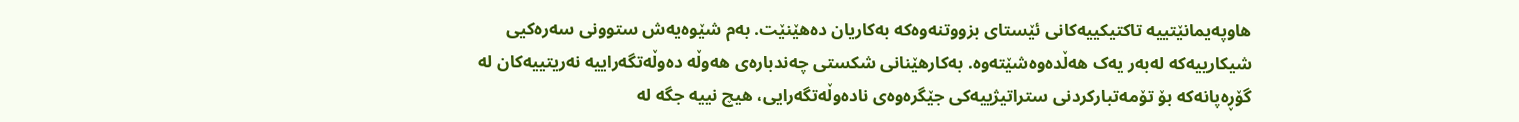هاوپەیمانێتییە تاکتیکییەکانی ئێستای بزووتنەوەکە بەکاریان دەهێنێت. بەم شێوەیەش ستوونی سەرەکیی شیکارییەکە لەبەر یەک هەڵدەوەشێتەوە. بەکارهێنانی شکستی چەندبارەی هەوڵە دەوڵەتگەراییە نەریتییەکان لە گۆڕەپانەکە بۆ تۆمەتبارکردنی ستراتیژییەکی جێگرەوەی نادەوڵەتگەرایی، هیچ نییە جگە لە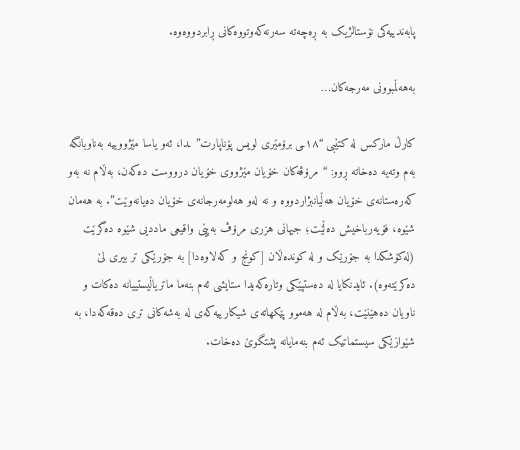پابەندییەکی نۆستالژیک بە ڕەچەتە سەرنەکەوتووەکانی ڕابردووەوە.

بەهەڵمبوونی مەرجەکان…

کارڵ مارکس لە کتێبی “١٨ـی برۆمێری لویس پۆناپارت”ـدا، ئەو یاسا مێژووییە بەناوبانگە بەم وتەیە دەخاتە ڕوو: “مرۆڤەکان خۆیان مێژووی خۆیان درووست دەکەن، بەڵام نە بەو کەرەستانەی خۆیان هەڵیانبژاردووە و نە لەو هەلومەرجانەی خۆیان دەیانەوێت”. بە هەمان شێوە، فۆیەرباخیش دەڵێت؛ جیهانی هزری مرۆڤ بەپێی واقیعی ماددیی شێوە دەگرێت (لەکۆشکدا بە جۆرێک و لە کوندەڵان [کونج و کەلاوەدا] بە جۆرێکی تر بیری لێ دەکرێتەوە). ئایدنکایا لە دەستپێکی وتارەکەیدا ستایشی ئەم بنەما ماتریاڵیستییانە دەکات و ناویان دەهێنێت، بەڵام لە هەموو پێکهاتەی شیکارییەکەی لە بەشەکانی تری دەقەکەدا، بە شێوازێکی سیستماتیک ئەم بنەمایانە پشتگوێ دەخات.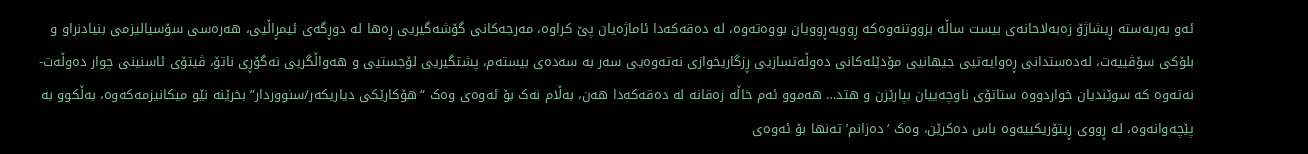ئەو بەربەستە ڕیشاژۆ زەبەلاحانەی بیست ساڵە بزووتنەوەکە ڕووبەڕوویان بووەتەوە، لە دەقەکەدا ئاماژەیان پێ کراوە، مەرجەکانی گۆشەگیریی ڕەها لە دوڕگەی ئیمڕاڵیی، هەرەسی سۆسیالیزمی بنیادنراو و بلۆکی سۆڤییەت، لەدەستدانی ڕەوایەتیی جیهانیی مۆدێلەکانی دەوڵەتسازیی ڕزگاریخوازی نەتەوەیی سەر بە سەدەی بیستەم، پشتگیریی لۆجستیی و هەواڵگریی نەگۆڕی ناتۆ، ڤیتۆی ئاسنینی چوار دەوڵەت-نەتەوە کە سوێندیان خواردووە ستاتۆی ناوچەییان بپارێزن و هتد… هەموو ئەم خاڵە زەقانە لە دەقەکەدا هەن، بەڵام نەک بۆ ئەوەی وەک “هۆکارێکی دیاریکەر/سنووردار” بخرێنە نێو میکانیزمەکەوە، بەڵکوو بە پێچەوانەوە، لە ڕووی ڕیتۆریکییەوە باس دەکرێن، وەک ‘دەزانم’ تەنها بۆ ئەوەی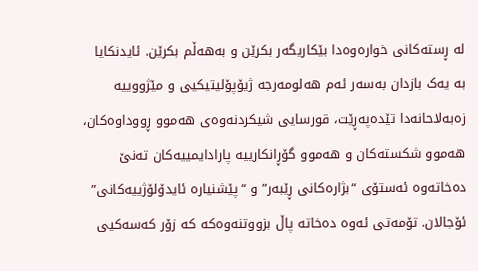لە ڕستەکانی خوارەوەدا بێکاریگەر بکرێن و بەهەڵم بکرێن. ئایدنکایا بە یەک بازدان بەسەر ئەم هەلومەرجە ژیۆپۆلیتیکیی و مێژووییە زەبەلاحانەدا تێدەپەڕێت، قورسایی شیکردنەوەی هەموو ڕووداوەکان، هەموو شکستەکان و هەموو گۆڕانکارییە پارادایمییەکان تەنێ دەخاتەوە ئەستۆی “بژارەکانی ڕێبەر” و “پێشنیارە ئایدۆلۆژییەکانی” ئۆجالان. تۆمەتی ئەوە دەخاتە پاڵ بزووتنەوەکە کە زۆر کەسەکیی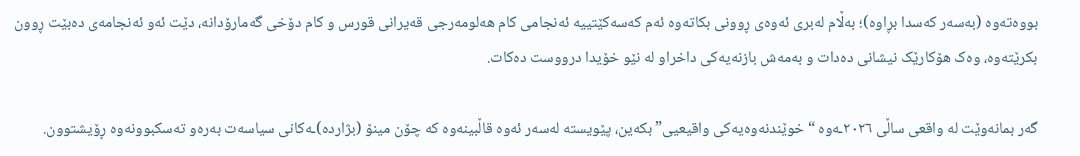بووەتەوە (بەسەر کەسدا بڕاوە)؛ بەڵام لەبری ئەوەی ڕوونی بکاتەوە ئەم کەسەکێتییە ئەنجامی کام هەلومەرجی قەیرانی قورس و کام دۆخی گەمارۆدانە، دێت ئەو ئەنجامەی دەبێت ڕوون بکرێتەوە، وەک هۆکارێک نیشانی دەدات و بەمەش بازنەیەکی داخراو لە نێو خۆیدا درووست دەکات.

گەر بمانەوێت لە واقعی ساڵی ٢٠٢٦ـەوە “خوێندنەوەیەکی واقیعیی” بکەین، پێویستە لەسەر ئەوە قاڵبینەوە کە چۆن مینۆ (بژاردە)ـەکانی سیاسەت بەرەو تەسکبوونەوە ڕۆیشتوون.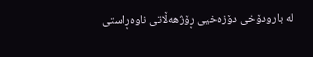لە بارودۆخی دۆزەخیی ڕۆژهەڵاتی ناوەڕاستی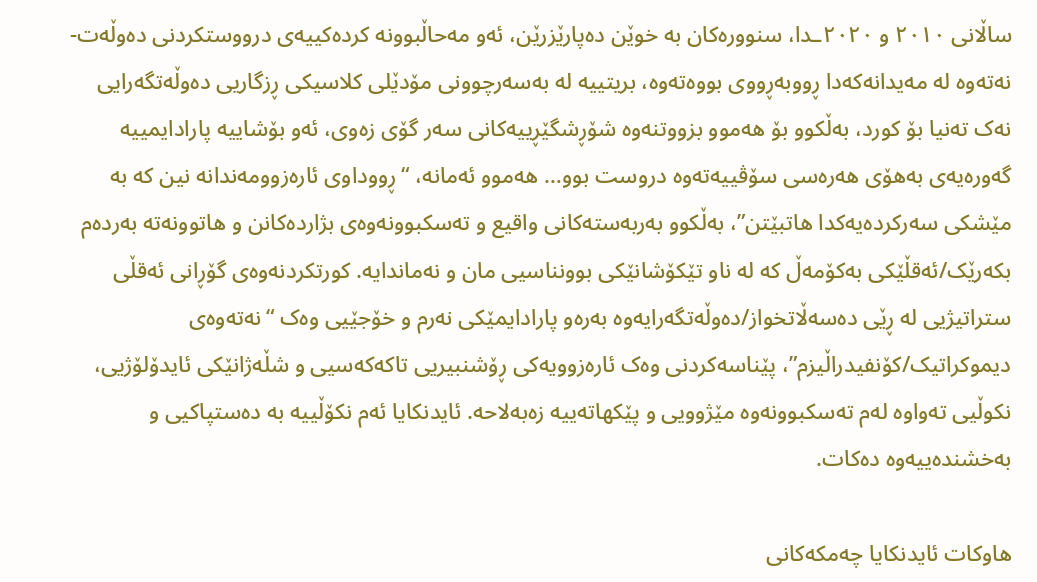ساڵانی ٢٠١٠ و ٢٠٢٠ـدا، سنوورەکان بە خوێن دەپارێزرێن، ئەو مەحاڵبوونە کردەکییەی درووستکردنی دەوڵەت-نەتەوە لە مەیدانەکەدا ڕووبەڕووی بووەتەوە، بریتییە لە بەسەرچوونی مۆدێلی کلاسیکی ڕزگاریی دەوڵەتگەرایی نەک تەنیا بۆ کورد، بەڵکوو بۆ هەموو بزووتنەوە شۆڕشگێڕییەکانی سەر گۆی زەوی، ئەو بۆشاییە پارادایمییە گەورەیەی بەهۆی هەرەسی سۆڤییەتەوە دروست بوو… هەموو ئەمانە، “ڕووداوی ئارەزوومەندانە نین کە بە مێشکی سەرکردەیەکدا هاتبێتن”، بەڵکوو بەربەستەکانی واقیع و تەسکبوونەوەی بژاردەکانن و هاتوونەتە بەردەم بکەرێک/ئەقڵێکی بەکۆمەڵ کە لە ناو تێکۆشانێکی بوونناسیی مان و نەماندایە. کورتکردنەوەی گۆڕانی ئەقڵی ستراتیژیی لە ڕێی دەسەڵاتخواز/دەوڵەتگەرایەوە بەرەو پارادایمێکی نەرم و خۆجێیی وەک “نەتەوەی دیموکراتیک/کۆنفیدراڵیزم”، پێناسەکردنی وەک ئارەزوویەکی ڕۆشنبیریی تاکەکەسیی و شڵەژانێکی ئایدۆلۆژیی، نکوڵیی تەواوە لەم تەسکبوونەوە مێژوویی و پێکهاتەییە زەبەلاحە. ئایدنکایا ئەم نکۆڵییە بە دەستپاکیی و بەخشندەییەوە دەکات.

هاوکات ئایدنکایا چەمکەکانی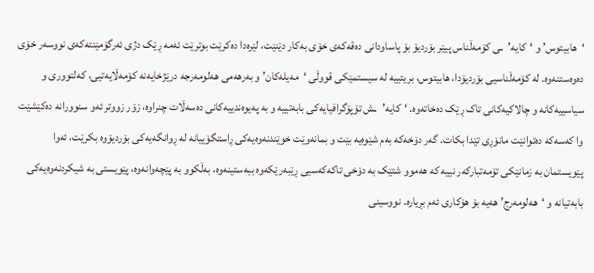‘هابیتوس’ و ‘کایە’ـی کۆمەڵناس پیێر بۆردیۆ بۆ پاساودانی دەقەکەی خۆی بەکار دێنێت، لێرەدا دەکرێت بوترێت ئەمە ڕێک دژی ئەرگۆمێنتەکەی نووسەر خۆی دەوەستنەوە. لە کۆمەڵناسیی بۆردیۆدا، هابیتوس، بریتییە لە سیستمێکی قووڵی ‘مەیلەکان’ و بەرهەمی هەلومەرجە درێژخایەنە کۆمەڵایەتیی، کەلتووری و سیاسییەکانە و چالاکیەکانی تاک ڕێک دەخاتەوە. ‘کایە’ـش تۆپۆگرافیایەکی بابەتییە و بە پەیوەندییەکانی دەسەڵات چنراوە، زۆر زووتر ئەو سنوورانە دەکێشێت وا کەسەکە دەتوانێت مانۆڕی تێدا بکات. گەر دۆخەکە بەم شێوەیە بێت و بمانەوێت خوێندنەوەیەکی ڕاستگۆییانە لە ڕوانگەیەکی بۆردیۆوە بکرێت، ئەوا پێویستمان بە زمانێکی تۆمەتبارکەر نییە کە هەموو شتێک بە دۆخی تاکەکەسیی ڕێبەرێکەوە ببەستینەوە، بەڵکوو بە پێچەوانەوە، پێویستی بە شیکردنەوەیەکی بابەتیانە و ‘هەلومەرج’ هەیە بۆ هۆکاری ئەم بڕیارە. نووسینی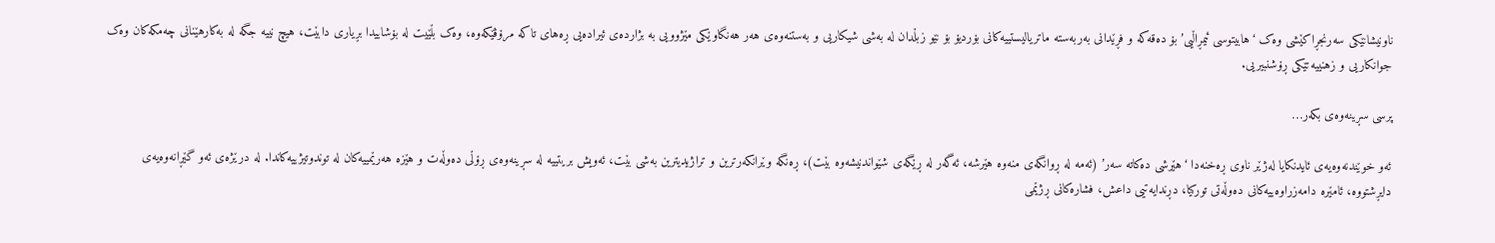ناونیشانێکی سەرنجڕاکێشی وەک ‘هابیتوسی ئیمڕاڵیی’ بۆ دەقەکە و فڕێدانی بەربەستە ماتریالیستییەکانی بۆردیۆ بۆ نێو زبڵدان لە بەشی شیکاریی و بەستنەوەی هەر هەنگاوێکی مێژوویی بە بژاردەی ئیرادەیی ڕەهای تاکە مرۆڤێکەوە، وەک بڵێیت لە بۆشاییدا بڕیاری دابێت، هیچ نییە جگە لە بەکارهێنانی چەمکەکان وەک جوانکاریی و زهنییەتێکی ڕۆشنبیریی.

پرسی سڕینەوەی بکەر…

ئەو خوێندنەوەیەی ئایدنکایا لەژێر ناوی ڕەخنەدا ‘هێرشی دەکاتە سەر’ (ئەمە لە ڕوانگەی منەوە هێرشە، ئەگەر لە ڕێگەی شێواندنیشەوە بێت)، ڕەنگە وێرانکەرترین و تراژیدیترین بەشی بێت، ئەویش بریتییە لە سڕینەوەی ڕۆڵی دەوڵەت و هێزە هەرێمییەکان لە توندوتیژییەکاندا. لە درێژەی ئەو گێڕانەوەیەی دایڕشتووە، ئامێرە دامەزراوەییەکانی دەوڵەتی تورکیا، دڕندایەتیی داعش، فشارەکانی ڕژێمی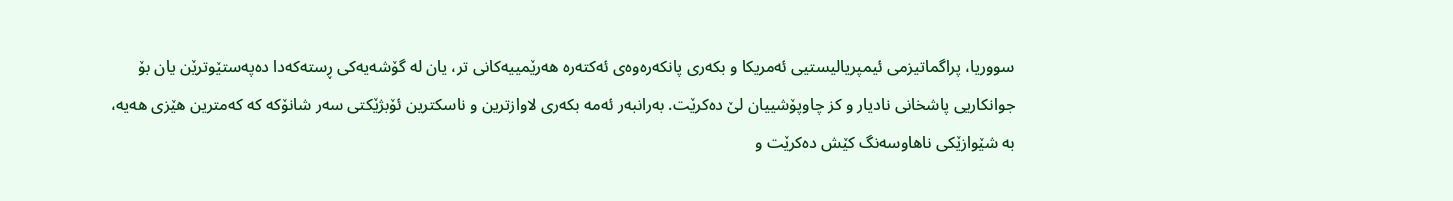سووریا، پراگماتیزمی ئیمپریالیستیی ئەمریکا و بکەری پانکەرەوەی ئەکتەرە هەرێمییەکانی تر، یان لە گۆشەیەکی ڕستەکەدا دەپەستێوترێن یان بۆ جوانکاریی پاشخانی نادیار و کز چاوپۆشییان لێ دەکرێت. بەرانبەر ئەمە بکەری لاوازترین و ناسکترین ئۆبژێکتی سەر شانۆکە کە کەمترین هێزی هەیە، بە شێوازێکی ناهاوسەنگ کێش دەکرێت و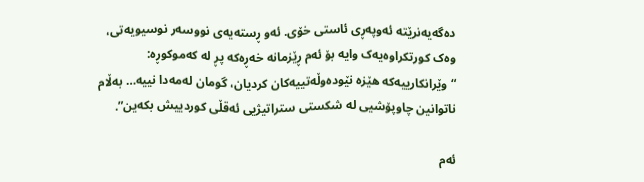دەگەیەنرێتە ئەوپەڕی ئاستی خۆی. ئەو ڕستەیەی نووسەر نوسیویەتی، وەک کورتکراوەیەک وایە بۆ ئەم ڕێزمانە خەڕەکە پڕ لە کەموکوڕە: “وێرانکارییەکە هێزە نێودەوڵەتییەکان کردیان، گومان لەمەدا نییە… بەڵام ناتوانین چاوپۆشیی لە شکستی ستراتیژیی ئەقڵی کوردییش بکەین”.

ئەم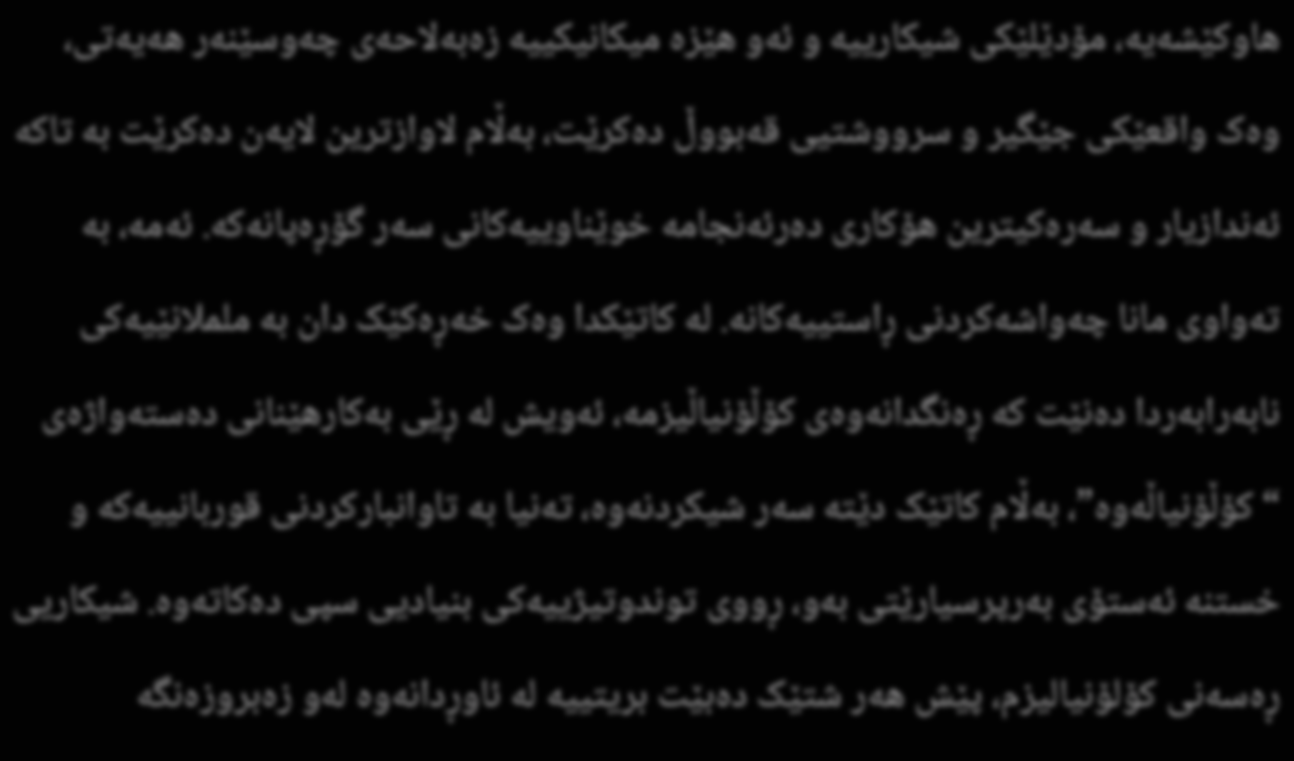هاوکێشەیە، مۆدێلێکی شیکارییە و ئەو هێزە میکانیکییە زەبەلاحەی چەوسێنەر هەیەتی، وەک واقعێکی جێگیر و سرووشتیی قەبووڵ دەکرێت، بەڵام لاوازترین لایەن دەکرێت بە تاکە ئەندازیار و سەرەکیترین هۆکاری دەرئەنجامە خوێناوییەکانی سەر گۆڕەپانەکە. ئەمە، بە تەواوی مانا چەواشەکردنی ڕاستییەکانە. لە کاتێکدا وەک خەڕەکێک دان بە ململانێیەکی نابەرابەردا دەنێت کە ڕەنگدانەوەی کۆڵۆنیاڵیزمە، ئەویش لە ڕێی بەکارهێنانی دەستەواژەی “کۆڵۆنیاڵەوە”، بەڵام کاتێک دێتە سەر شیکردنەوە، تەنیا بە تاوانبارکردنی قوربانییەکە و خستنە ئەستۆی بەرپرسیارێتی بەو، ڕووی توندوتیژییەکی بنیادیی سپی دەکاتەوە. شیکاریی ڕەسەنی کۆلۆنیالیزم، پێش هەر شتێک دەبێت بریتییە لە ئاوڕدانەوە لەو زەبروزەنگە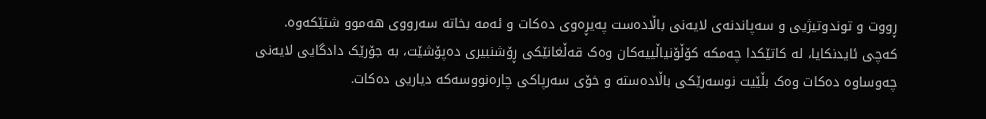ڕووت و توندوتیژیی و سەپاندنەی لایەنی باڵادەست پەیڕەوی دەکات و ئەمە بخاتە سەرووی هەموو شتێکەوە. کەچی ئایدنکایا، لە کاتێکدا چەمکە کۆڵۆنیاڵییەکان وەک قەڵغانێکی ڕۆشنبیری دەپۆشێت، بە جۆرێک دادگایی لایەنی چەوساوە دەکات وەک بڵێیت نوسەرێکی باڵادەستە و خۆی سەرپاکی چارەنووسەکە دیاریی دەکات.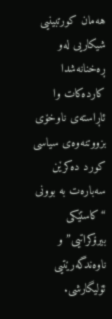هەمان کورتبینیی شیکاریی لەو ڕەخنانەشدا کاردەکات وا ئاڕاستەی ناوخۆی بزووتنەوەی سیاسی کورد دەکرێن سەبارەت بە بوونی “کاستێکی بیرۆکراتیی” و ناوەندگەرێتیی ئۆلیگارشی.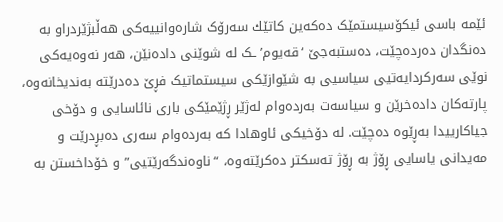ئێمە باسی ئیکۆسیستمێک دەکەین کاتێك سەرۆک شارەوانییەکی هەڵبژێردراو بە دەنگدان دەردەچێت، دەستبەجێ ‘قەیوم’ـک لە شوێنی دادەنێن، هەر نەوەیەکی نوێی سەرکردایەتیی سیاسیی بە شێوازێکی سیستماتیک فڕێ دەدرێتە بەندیخانەوە، پارتەکان دادەخرێن و سیاسەت بەردەوام لەژێر ڕژێمێکی باری نائاسایی و دۆخی جیاکارییدا بەڕێوە دەچێت. لە دۆخیکی ئاوهادا کە بەردەوام سەری دەبڕدرێت و مەیدانی یاسایی ڕۆژ بە ڕۆژ تەسکتر دەکرێتەوە، “ناوەندگەرێتیی” و خۆداخستن بە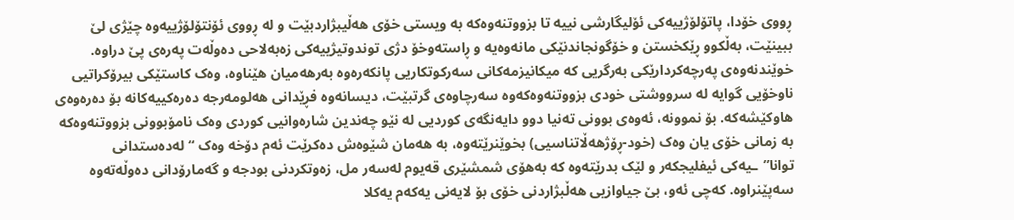ڕووی خۆدا، پاتۆلۆژییەکی ئۆلیگارشی نییە تا بزووتنەوەکە بە ویستی خۆی هەڵیبژاردبێت و لە ڕووی ئۆنتۆلۆژییەوە چێژی لێ ببینێت، بەڵکوو ڕێکخستن و خۆگونجاندنێکی مانەوەیە و ڕاستەوخۆ دژی توندوتیژییەکی زەبەلاحی دەوڵەت پەرەی پێ دراوە. خوێندنەوەی پەرچەکردارێکی بەرگریی کە میکانیزمەکانی سەرکوتکاریی پانکەرەوە بەرهەمیان هێناوە، وەک کاستێکی بیرۆکراتیی ناوخۆیی گوایە لە سرووشتی خودی بزووتنەوەکەوە سەرچاوەی گرتبێت، دیسانەوە فڕێدانی هەلومەرجە دەرەکییەکانە بۆ دەرەوەی هاوکێشەکە. بۆ نموونە، ئەوەی بوونی تەنیا دوو دایەنگەی کوردیی لە نێو چەندین شارەوانیی کوردی وەک نامۆبوونی بزووتنەوەکە بە زمانی خۆی یان وەک (خود-ڕۆژهەڵاتناسیی) بخوێنرێتەوە، بە هەمان شێوەش دەکرێت ئەم دۆخە وەک “لەدەستدانی توانا”ـیەکی ئیفلیجکەر و لێک بدرێتەوە کە بەهۆی شمشێری قەیوم لەسەر مل، زەوتکردنی بودجە و گەمارۆدانی دەوڵەتەوە سەپێنراوە. کەچی ئەو، بێ جیاوازیی هەڵبژاردنی خۆی بۆ لایەنی یەکەم یەکلا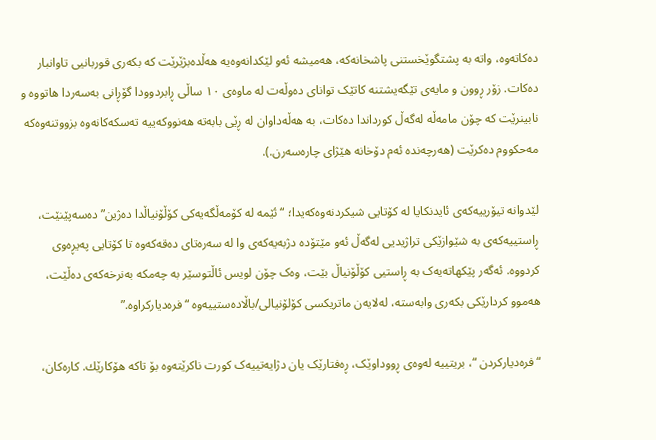دەکاتەوە، واتە بە پشتگوێخستنی پاشخانەکە، هەمیشە ئەو لێکدانەوەیە هەڵدەبژێرێت کە بکەری قوربانیی تاوانبار دەکات. زۆر ڕوون و مایەی تێگەیشتنە کاتێک توانای دەوڵەت لە ماوەی ١٠ ساڵی ڕابردوودا گۆڕانی بەسەردا هاتووە و نابینرێت کە چۆن مامەڵە لەگەڵ کورداندا دەکات، بە هەڵەداوان لە ڕێی بابەتە هەنووکەییە تەسکەکانەوە بزووتنەوەکە مەحکووم دەکرێت (هەرچەندە ئەم دۆخانە هێژای چارەسەرن.).

لێدوانە تیۆرییەکەی ئایدنکایا لە کۆتایی شیکردنەوەکەیدا؛ “ئێمە لە کۆمەڵگەیەکی کۆڵۆنیاڵدا دەژین” دەسەپێنێت، ڕاستییەکەی بە شێوازێکی تراژیدیی لەگەڵ ئەو مێتۆدە دژبەیەکەی وا لە سەرەتای دەقەکەوە تا کۆتایی پەیڕەوی کردووە. ئەگەر پێکهاتەیەک بە ڕاستیی کۆڵۆنیاڵ بێت، وەک چۆن لویس ئاڵتوسێر بە چەمکە بەنرخەکەی دەڵێت، هەموو کردارێکی بکەری وابەستە، لەلایەن ماتریکسی کۆلۆنیالی/باڵادەستییەوە “فرەدیارکراوە.”

“فرەدیارکردن “، بریتییە لەوەی ڕووداوێک، ڕەفتارێک یان دژایەتییەک کورت ناکرێتەوە بۆ تاکە هۆکارێك. کارەکان،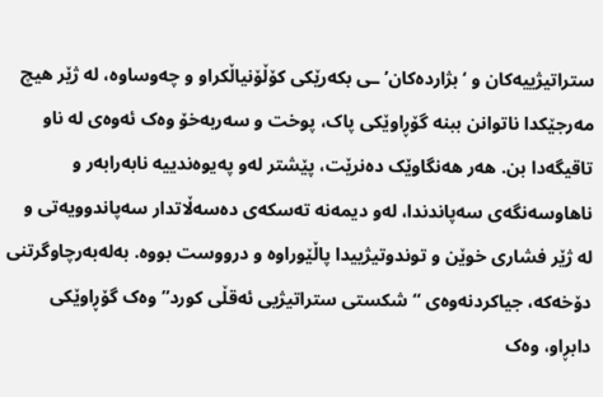ستراتیژییەکان و ‘بژاردەکان’ـی بکەرێکی کۆڵۆنیاڵکراو و چەوساوە، لە ژێر هیچ مەرجێکدا ناتوانن ببنە گۆڕاوێکی پاک، پوخت و سەربەخۆ وەک ئەوەی لە ناو تاقیگەدا بن. هەر هەنگاوێک دەنرێت، پێشتر لەو پەیوەندییە نابەرابەر و ناهاوسەنگەی سەپاندندا، لەو دیمەنە تەسکەی دەسەڵاتدار سەپاندوویەتی و لە ژێر فشاری خوێن و توندوتیژییدا پاڵێوراوە و درووست بووە. بەلەبەرچاوگرتنی دۆخەکە، جیاکردنەوەی “شکستی ستراتیژیی ئەقڵی کورد” وەک گۆڕاوێکی دابڕاو، وەک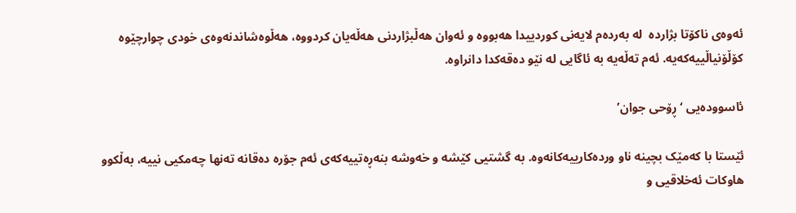ئەوەی ناکۆتا بژاردە  لە بەردەم لایەنی کوردییدا هەبووە و ئەوان هەڵبژاردنی هەڵەیان کردووە، هەڵوەشاندنەوەی خودی چوارچێوە کۆڵۆنیاڵییەکەیە. ئەم تەڵەیە بە ئاگایی لە نێو دەقەکدا دانراوە.

ئاسوودەیی ‘ڕۆحی جوان’

ئێستا با کەمێک بچینە ناو وردەکارییەکانەوە. بە گشتیی کێشە و خەوشە بنەڕەتییەکەی ئەم جۆرە دەقانە تەنها چەمکیی نییە، بەڵکوو هاوکات ئەخلاقیی و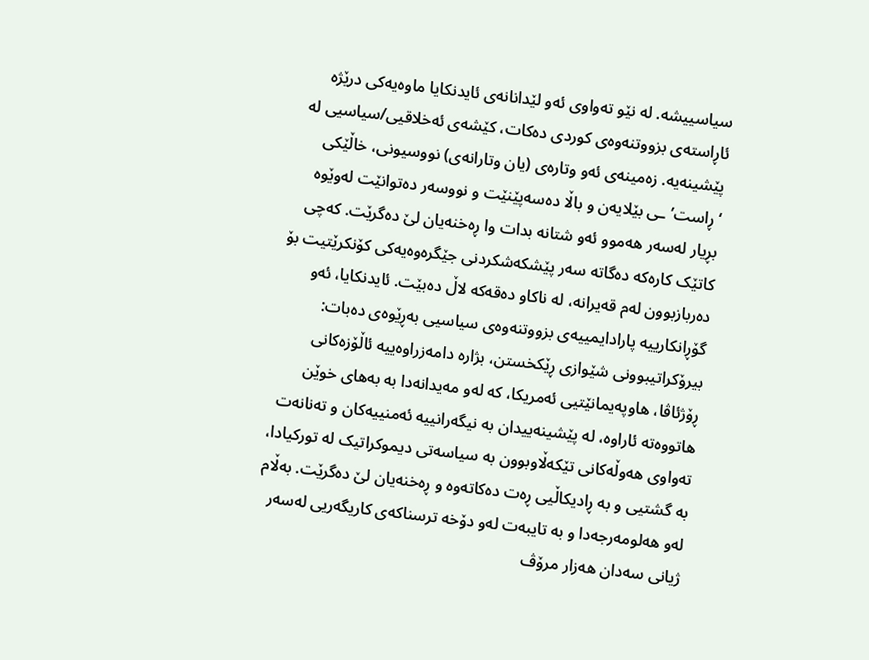سیاسییشە. لە نێو تەواوی ئەو لێدانانەی ئایدنکایا ماوەیەکی درێژە ئاڕاستەی بزووتنەوەی کوردی دەکات، کێشەی ئەخلاقیی/سیاسیی لە پێشینەیە. زەمینەی ئەو وتارەی (یان وتارانەی) نووسیونی، خاڵێکی ‘ڕاست’ـی بێلایەن و باڵا دەسەپێنێت و نووسەر دەتوانێت لەوێوە بڕیار لەسەر هەموو ئەو شتانە بدات وا ڕەخنەیان لێ دەگرێت. کەچی کاتێک کارەکە دەگاتە سەر پێشکەشکردنی جێگرەوەیەکی کۆنکرێتیت بۆ دەربازبوون لەم قەیرانە، لە ناکاو دەقەکە لاڵ دەبێت. ئایدنکایا، ئەو گۆڕانکارییە پارادایمییەی بزووتنەوەی سیاسیی بەڕێوەی دەبات: بیرۆکراتیبوونی شێوازی ڕێکخستن، بژارە دامەزراوەییە ئاڵۆزەکانی ڕۆژئاڤا، هاوپەیمانێتیی ئەمریکا، کە لەو مەیدانەدا بە بەهای خوێن هاتووەتە ئاراوە، لە پێشینەییدان بە نیگەرانییە ئەمنییەکان و تەنانەت تەواوی هەوڵەکانی تێکەڵاوبوون بە سیاسەتی دیموکراتیک لە تورکیادا، بە گشتیی و بە ڕادیکاڵیی ڕەت دەکاتەوە و ڕەخنەیان لێ دەگرێت. بەڵام لەو هەلومەرجەدا و بە تایبەت لەو دۆخە ترسناکەی کاریگەریی لەسەر ژیانی سەدان هەزار مرۆڤ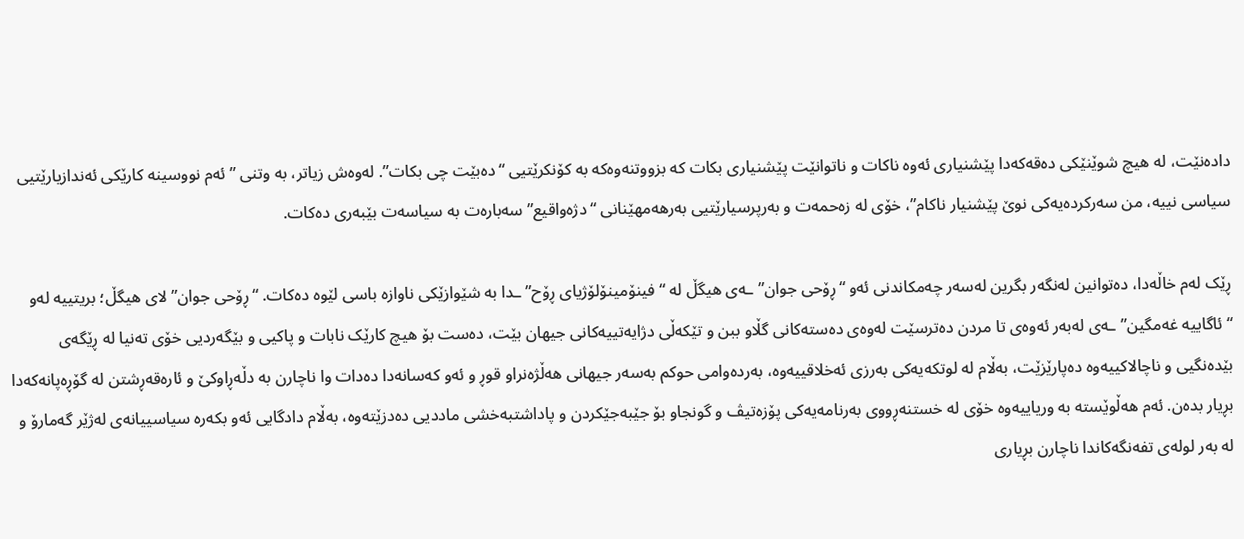دادەنێت، لە هیچ شوێنێکی دەقەکەدا پێشنیاری ئەوە ناکات و ناتوانێت پێشنیاری بکات کە بزووتنەوەکە بە کۆنکرێتیی “دەبێت چی بکات”. لەوەش زیاتر، بە وتنی ” ئەم نووسینە کارێکی ئەندازیارێتیی سیاسی نییە، من سەرکردەیەکی نوێ پێشنیار ناکام”، خۆی لە زەحمەت و بەرپرسیارێتیی بەرهەمهێنانی “دژەواقیع” سەبارەت بە سیاسەت بێبەری دەکات.

ڕێک لەم خاڵەدا، دەتوانین لەنگەر بگرین لەسەر چەمکاندنی ئەو “ڕۆحی جوان”ـەی هیگڵ لە “فینۆمینۆلۆژیای ڕۆح”ـدا بە شێوازێکی ناوازە باسی لێوە دەکات. “ڕۆحی جوان” لای هیگڵ؛ بریتییە لەو “ئاگاییە غەمگین”ـەی لەبەر ئەوەی تا مردن دەترسێت لەوەی دەستەکانی گڵاو ببن و تێکەڵی دژایەتییەکانی جیهان بێت، دەست بۆ هیچ کارێک نابات و پاكیی و بێگەردیی خۆی تەنیا لە ڕێگەی بێدەنگیی و ناچالاکییەوە دەپارێزێت، بەڵام لە لوتکەیەکی بەرزی ئەخلاقییەوە، بەردەوامی حوکم بەسەر جیهانی هەڵژەنراو قوڕ و ئەو کەسانەدا دەدات وا ناچارن بە دڵەڕاوکێ و ئارەقەڕشتن لە گۆڕەپانەکەدا بڕیار بدەن. ئەم هەڵوێستە بە وریاییەوە خۆی لە خستنەڕووی بەرنامەیەکی پۆزەتیڤ و گونجاو بۆ جێبەجێکردن و پاداشتبەخشی ماددیی دەدزێتەوە، بەڵام دادگایی ئەو بکەرە سیاسییانەی لەژێر گەمارۆ و لە بەر لولەی تفەنگەکاندا ناچارن بڕیاری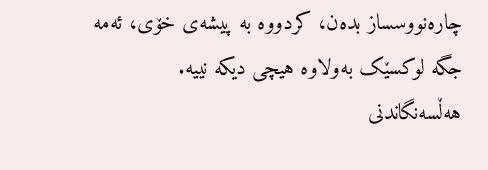چارەنووسساز بدەن، کردووە بە پیشەی خۆی، ئەمە جگە لوکسێک بەولاوە هیچی دیکە نییە. هەڵسەنگاندنی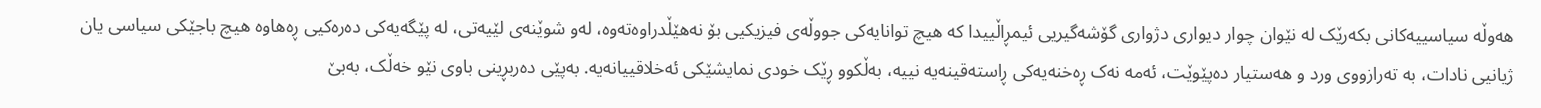هەوڵە سیاسییەکانی بکەرێک لە نێوان چوار دیواری دژواری گۆشەگیریی ئیمڕاڵییدا کە هیچ توانایەکی جووڵەی فیزیکیی بۆ نەهێڵدراوەتەوە، لەو شوێنەی لێیەتی، لە پێگەیەکی دەرەکیی ڕەهاوە هیچ باجێکی سیاسی یان ژیانیی نادات، بە تەرازووی ورد و هەستیار دەپێوێت، ئەمە نەک ڕەخنەیەکی ڕاستەقینەیە نییە، بەڵکوو ڕێک خودی نمایشێکی ئەخلاقییانەیە. بەپێی دەربڕینی باوی نێو خەڵک، بەبێ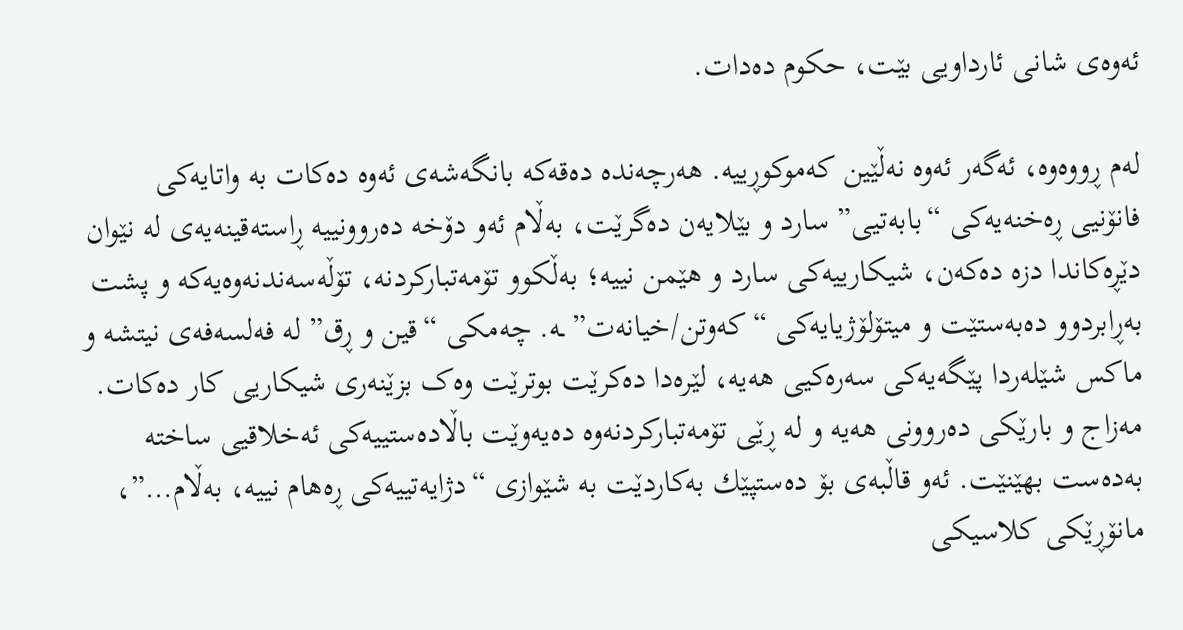ئەوەی شانی ئارداویی بێت، حکوم دەدات.

لەم ڕووەوە، ئەگەر ئەوە نەڵێین کەموکوڕییە. هەرچەندە دەقەکە بانگەشەی ئەوە دەکات بە واتایەکی فانۆنیی ڕەخنەیەکی “بابەتیی” سارد و بێلایەن دەگرێت، بەڵام ئەو دۆخە دەروونییە ڕاستەقینەیەی لە نێوان دێڕەکاندا دزە دەکەن، شیکارییەکی سارد و هێمن نییە؛ بەڵکوو تۆمەتبارکردنە، تۆڵەسەندنەوەیەکە و پشت بەڕابردوو دەبەستێت و میتۆلۆژیایەکی “کەوتن/خیانەت”ـە. چەمکی “قین و ڕق” لە فەلسەفەی نیتشە و ماکس شێلەردا پێگەیەکی سەرەکیی هەیە، لێرەدا دەکرێت بوترێت وەک بزێنەری شیکاریی کار دەکات. مەزاج و بارێکی دەروونی هەیە و لە ڕێی تۆمەتبارکردنەوە دەیەوێت باڵادەستییەکی ئەخلاقیی ساختە بەدەست بهێنێت. ئەو قاڵبەی بۆ دەستپێك بەکاردێت بە شێوازی “دژایەتییەکی ڕەهام نییە، بەڵام…”، مانۆڕێکی کلاسیکی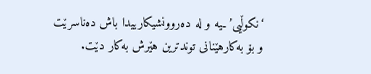‘نکوڵیی’ـیە و لە دەروونشیکارییدا باش دەناسرێت و بۆ بەکارهێنانی توندترین هێرش بەکار دێت.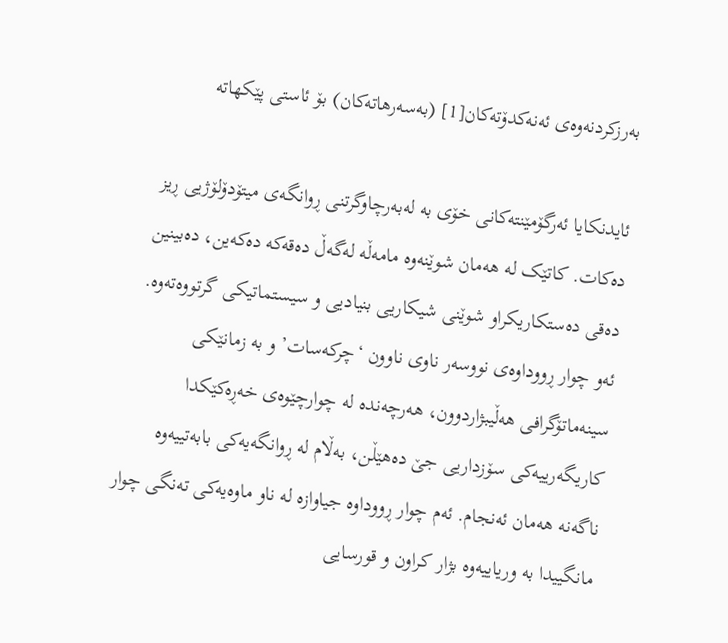بەرزکردنەوەی ئەنەکدۆتەکان[1] (بەسەرهاتەکان) بۆ ئاستی پێکهاتە

ئایدنکایا ئەرگۆمێنتەکانی خۆی بە لەبەرچاوگرتنی ڕوانگەی میتۆدۆلۆژیی ڕیز دەکات. کاتێک لە هەمان شوێنەوە مامەڵە لەگەڵ دەقەکە دەکەین، دەبینین دەقی دەستکاریکراو شوێنی شیکاریی بنیادیی و سیستماتیکی گرتووەتەوە. ئەو چوار ڕووداوەی نووسەر ناوی ناوون ‘چرکەسات’ و بە زمانێکی سینەماتۆگرافی هەڵیبژاردوون، هەرچەندە لە چوارچێوەی خەڕەکێکدا کاریگەرییەکی سۆزداریی جێ دەهێڵن، بەڵام لە ڕوانگەیەکی بابەتییەوە ناگەنە هەمان ئەنجام. ئەم چوار ڕووداوە جیاوازە لە ناو ماوەیەکی تەنگی چوار مانگییدا بە وریاییەوە بژار کراون و قورسایی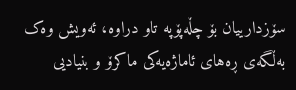سۆزدارییان بۆ چڵەپۆپە تاو دراوە، ئەویش وەک بەڵگەی ڕەهای ئاماژەیەکی ماکرۆ و بنیادیی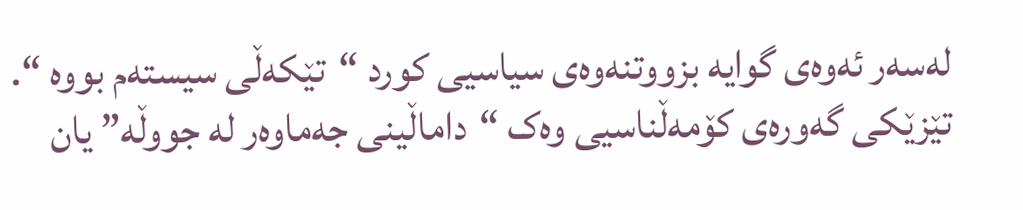لەسەر ئەوەی گوایە بزووتنەوەی سیاسیی کورد “تێکەڵی سیستەم بووە “. تێزێکی گەورەی کۆمەڵناسیی وەک “داماڵینی جەماوەر لە جووڵە” یان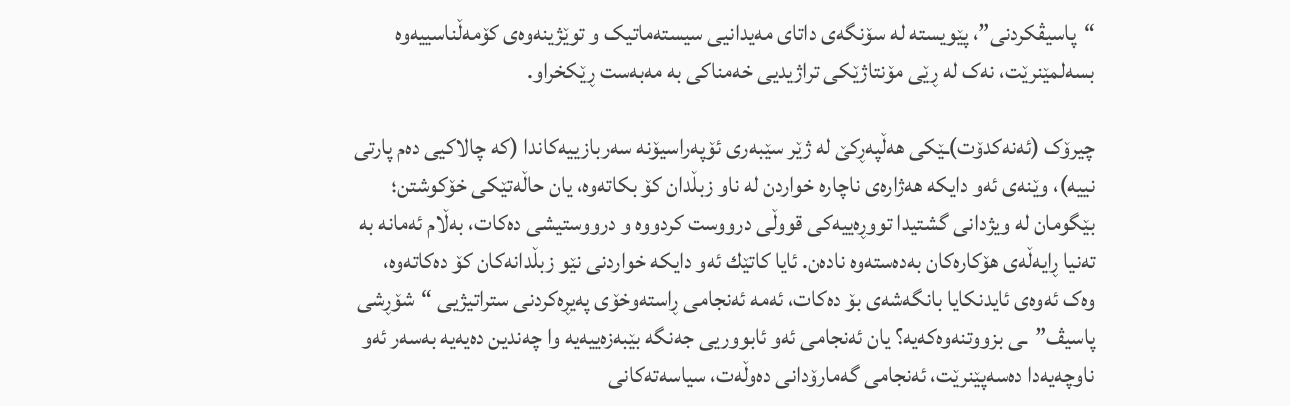“پاسیڤکردنی”، پێویستە لە سۆنگەی داتای مەیدانیی سیستەماتیک و توێژینەوەی کۆمەڵناسییەوە بسەلمێنرێت، نەک لە ڕێی مۆنتاژێکی تراژیدیی خەمناکی بە مەبەست ڕێکخراو.

چیرۆک (ئەنەکدۆت)ـێکی هەڵپەڕکێ لە ژێر سێبەری ئۆپەراسیۆنە سەربازییەکاندا (کە چالاکیی دەم پارتی نییە)، وێنەی ئەو دایکە هەژارەی ناچارە خواردن لە ناو زبڵدان کۆ بکاتەوە، یان حاڵەتێکی خۆکوشتن؛ بێگومان لە ویژدانی گشتیدا تووڕەییەکی قووڵی درووست کردووە و درووستیشی دەکات، بەڵام ئەمانە بە تەنیا ڕایەڵەی هۆکارەکان بەدەستەوە نادەن. ئایا کاتێك ئەو دایکە خواردنی نێو زبڵدانەکان کۆ دەکاتەوە، وەک ئەوەی ئایدنکایا بانگەشەی بۆ دەکات، ئەمە ئەنجامی ڕاستەوخۆی پەیڕەکردنی ستراتیژیی “شۆڕشی پاسیڤ”ـی بزووتنەوەکەیە؟ یان ئەنجامی ئەو ئابووریی جەنگە بێبەزەییەیە وا چەندین دەیەیە بەسەر ئەو ناوچەیەدا دەسەپێنرێت، ئەنجامی گەمارۆدانی دەوڵەت، سیاسەتەکانی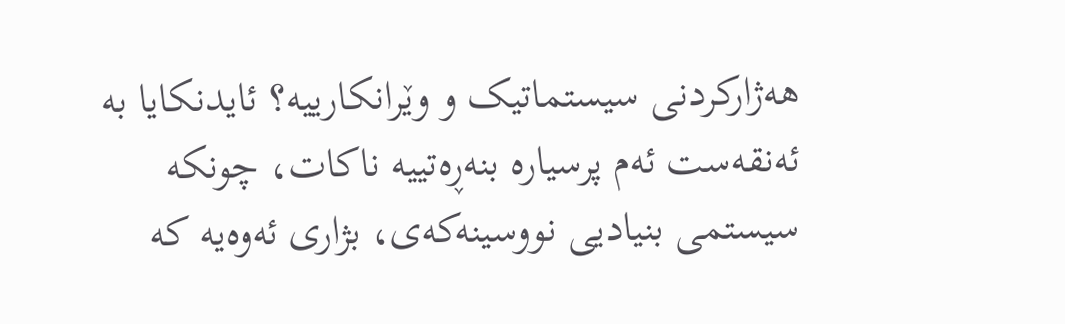هەژارکردنی سیستماتیک و وێرانکارییە؟ ئایدنکایا بە ئەنقەست ئەم پرسیارە بنەڕەتییە ناکات، چونکە سیستمی بنیادیی نووسینەکەی، بژاری ئەوەیە کە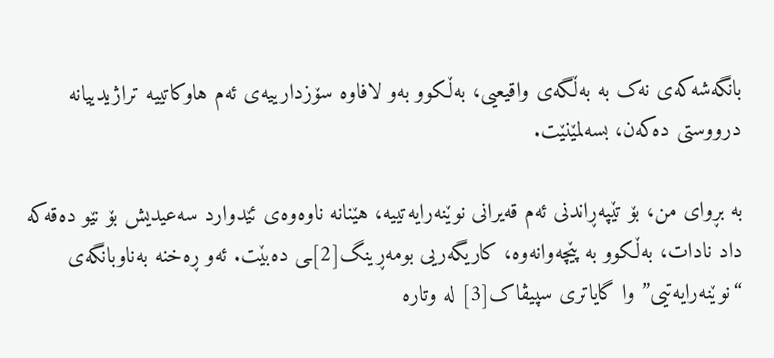بانگەشەکەی نەک بە بەڵگەی واقیعیی، بەڵکوو بەو لافاوە سۆزدارییەی ئەم هاوکاتییە تراژیدییانە درووستی دەکەن، بسەلمێنێت.

بە بڕوای من، بۆ تێپەڕاندنی ئەم قەیرانی نوێنەرایەتییە، هێنانە ناوەوەی ئێدوارد سەعیدیش بۆ نێو دەقەکە داد نادات، بەڵکوو بە پێچەوانەوە، کاریگەریی بومەڕینگ[2]ـی دەبێت. ئەو ڕەخنە بەناوبانگەی “نوێنەرایەتیی” وا گایاتری سپیڤاک[3] لە وتارە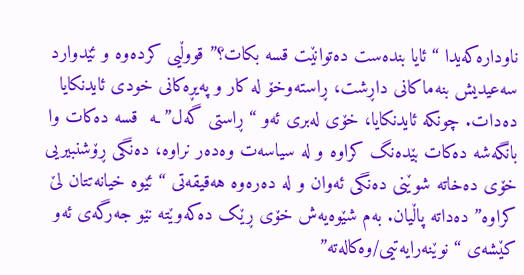ناودارەکەیدا “ئایا بندەست دەتوانێت قسە بکات؟” قووڵیی کردەوە و ئێدوارد سەعیدیش بنەماکانی داڕشت، ڕاستەوخۆ لە کار و پەیڕەکانی خودی ئایدنکایا دەدات. چونکە ئایدنکایا، خۆی لەبری ئەو “ڕاستی گەل”ـە  قسە دەکات وا بانگەشە دەکات بێدەنگ کراوە و لە سیاسەت وەدەر نراوە، دەنگی ڕۆشنبیریی خۆی دەخاتە شوێنی دەنگی ئەوان و لە دەرەوە هەقیقەتی “ئێوە خیانەتتان لێ کراوە” دەداتە پاڵیان. بەم شێوەیەش خۆی ڕێک دەکەوێتە نێو جەرگەی ئەو کێشەی “نوێنەرایەتیی/وەکالەتە”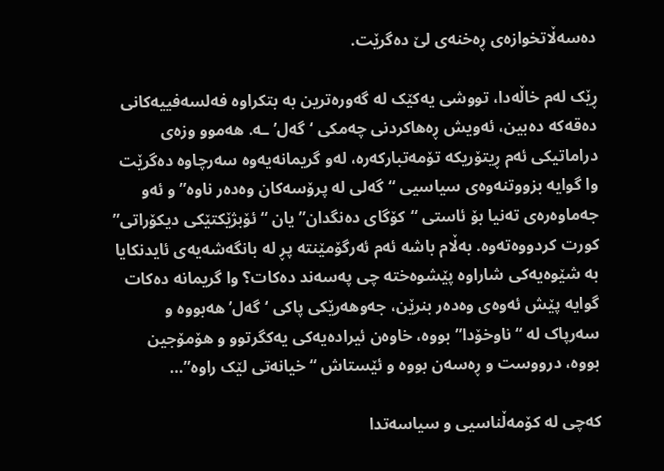دەسەڵاتخوازەی ڕەخنەی لێ دەگرێت.

ڕێک لەم خاڵەدا، تووشی یەکێک لە گەورەترین بە بتکراوە فەلسەفییەکانی دەقەکە دەبین، ئەویش ڕەهاکردنی چەمکی ‘گەل’ـە. هەموو وزەی دراماتیکی ئەم ڕیتۆریکە تۆمەتبارکەرە، لەو گریمانەیەوە سەرچاوە دەگرێت وا گوایە بزووتنەوەی سیاسیی “گەلی لە پرۆسەکان وەدەر ناوە” و ئەو جەماوەرەی تەنیا بۆ ئاستی “کۆگای دەنگدان” یان “ئۆبژێکتێکی دیکۆراتی” کورت کردووەتەوە. بەڵام باشە ئەم ئەرگۆمێنتە پڕ لە بانگەشەیەی ئایدنکایا بە شێوەیەکی شاراوە پێشوەختە چی پەسەند دەکات؟ وا گریمانە دەکات گوایە پێش ئەوەی وەدەر بنرێن، جەوهەرێکی پاکی ‘گەل’ هەبووە و سەرپاک لە “ناوخۆدا” بووە، خاوەن ئیرادەیەکی یەکگرتوو و هۆمۆجین بووە، درووست و ڕەسەن بووە و ئێستاش “خیانەتی لێک راوە”…

کەچی لە کۆمەڵناسیی و سیاسەتدا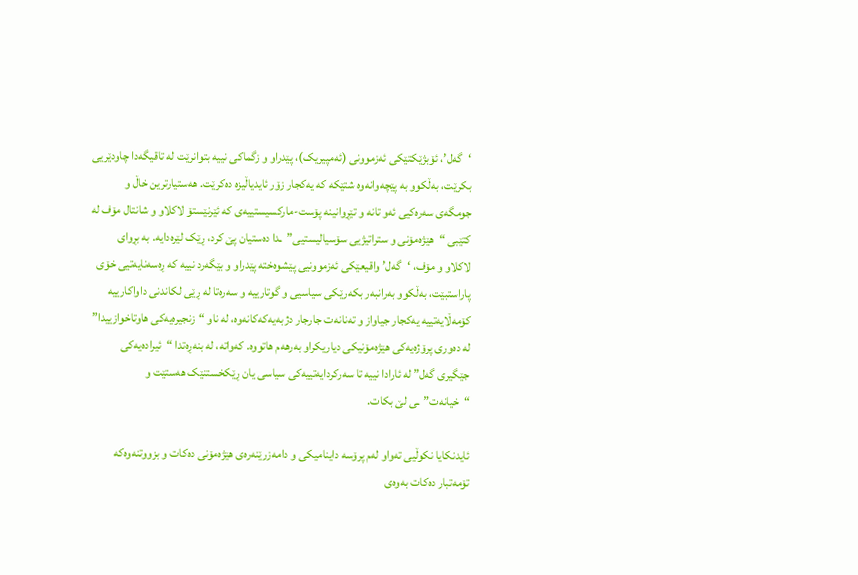‘گەل’، ئۆبژێکتێکی ئەزموونی (ئەمپیریک)، پێدراو و زگماکی نییە بتوانرێت لە تاقیگەدا چاودێریی بکرێت، بەڵکوو بە پێچەوانەوە شتێکە کە یەکجار زۆر ئایدیاڵیزە دەکرێت. هەستیارترین خاڵ و جومگەی سەرەکیی ئەو تانە و تێڕوانینە پۆست-مارکسیستییەی کە ئێرنێستۆ لاکلاو و شانتال مۆف لە کتێبی “هێژەمۆنی و ستراتیژیی سۆسیالیستیی”ـدا دەستیان پێ کرد، ڕێک لێرەدایە. بە بڕوای لاکلاو و مۆف، ‘گەل’ واقیعێکی ئەزموونیی پێشوەختە پێدراو و بێگەرد نییە کە ڕەسەنایەتیی خۆی پاراستبێت، بەڵکوو بەرانبەر بکەرێکی سیاسیی و گوتارییە و سەرەتا لە ڕێی لکاندنی داواکارییە کۆمەڵایەتییە یەکجار جیاواز و تەنانەت جارجار دژبەیەکەکانەوە، لە ناو “زنجیرەیەکی هاوتاخوازییدا” لە دەوری پرۆژەیەکی هێژەمۆنیکی دیاریکراو بەرهەم هاتووە. کەواتە، لە بنەڕەتدا “ئیرادەیەکی جێگیری گەل” لە ئارادا نییە تا سەرکردایەتییەکی سیاسی یان ڕێکخستنێک هەستێت و “خیانەت”ـی لێ بکات.

ئایدنکایا نکوڵیی تەواو لەم پرۆسە داینامیکی و دامەزرێنەرەی هێژەمۆنی دەکات و بزووتنەوەکە تۆمەتبار دەکات بەوەی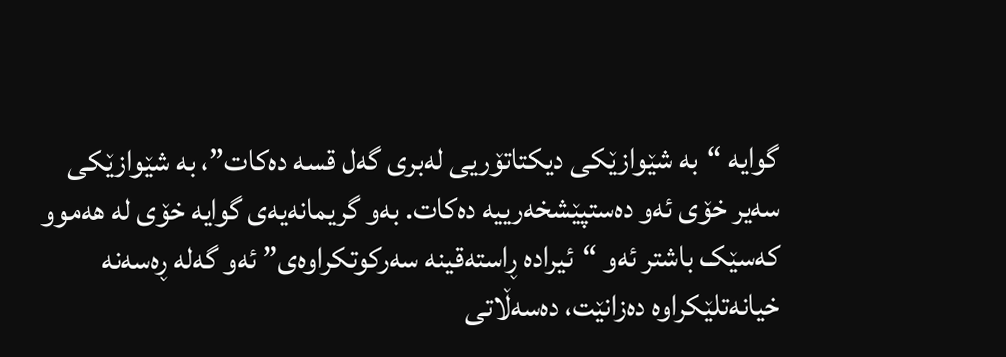گوایە “بە شێوازێکی دیکتاتۆریی لەبری گەل قسە دەکات”، بە شێوازێکی سەیر خۆی ئەو دەستپێشخەرییە دەکات. بەو گریمانەیەی گوایە خۆی لە هەموو کەسێک باشتر ئەو “ئیرادە ڕاستەقینە سەرکوتکراوەی” ئەو گەلە ڕەسەنە خیانەتلێکراوە دەزانێت، دەسەڵاتی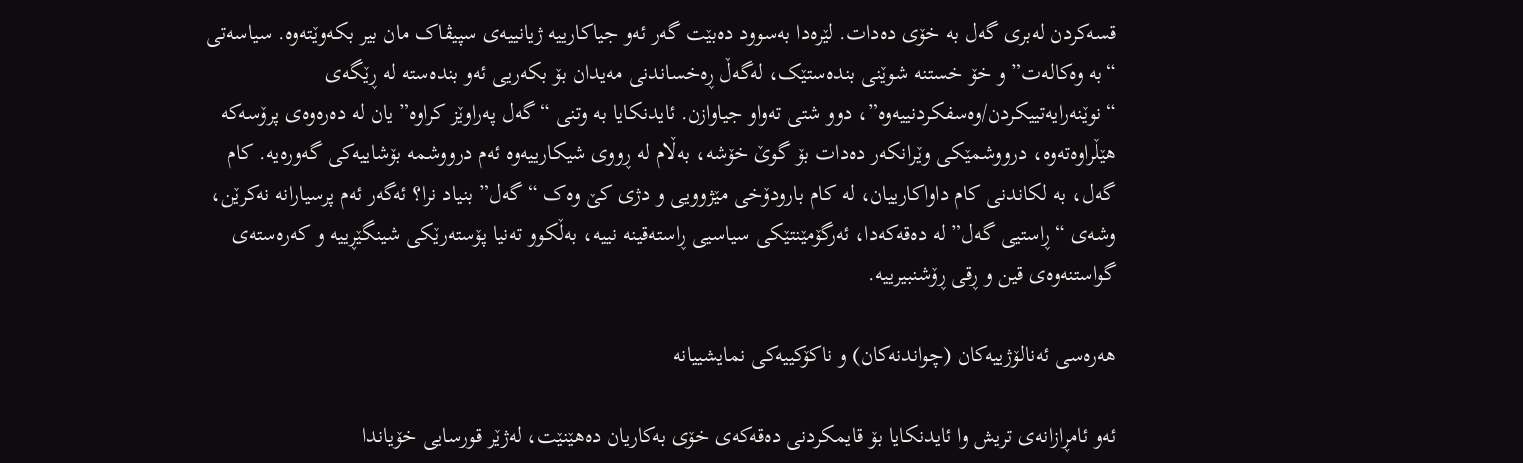قسەکردن لەبری گەل بە خۆی دەدات. لێرەدا بەسوود دەبێت گەر ئەو جیاکارییە ژیانییەی سپیڤاک مان بیر بکەوێتەوە. سیاسەتی “بە وەکالەت” و خۆ خستنە شوێنی بندەستێک، لەگەڵ ڕەخساندنی مەیدان بۆ بکەریی ئەو بندەستە لە ڕێگەی “نوێنەرایەتییکردن/وەسفکردنییەوە”، دوو شتی تەواو جیاوازن. ئایدنکایا بە وتنی “گەل پەراوێز کراوە” یان لە دەرەوەی پرۆسەکە هێڵراوەتەوە، درووشمێکی وێرانکەر دەدات بۆ گوێ خۆشە، بەڵام لە ڕووی شیکارییەوە ئەم درووشمە بۆشاییەکی گەورەیە. کام گەل، بە لکاندنی کام داواکارییان، لە کام بارودۆخی مێژوویی و دژی کێ وەک “گەل” بنیاد نرا؟ ئەگەر ئەم پرسیارانە نەکرێن، وشەی “ڕاستیی گەل” لە دەقەکەدا، ئەرگۆمێنتێکی سیاسیی ڕاستەقینە نییە، بەڵکوو تەنیا پۆستەرێکی شینگێڕییە و کەرەستەی گواستنەوەی قین و ڕقی ڕۆشنبیرییە.

هەرەسی ئەنالۆژییەکان (چواندنەکان) و ناکۆکییەکی نمایشییانە

ئەو ئامڕازانەی تریش وا ئایدنکایا بۆ قایمکردنی دەقەکەی خۆی بەکاریان دەهێنێت، لەژێر قورسایی خۆیاندا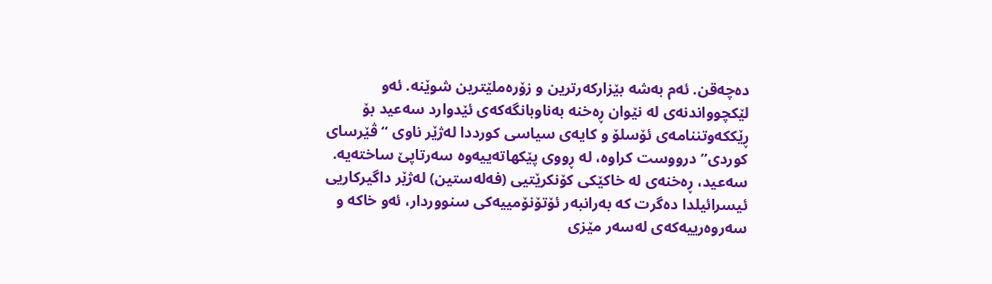دەچەقن. ئەم بەشە بێزارکەرترین و زۆرەملێترین شوێنە. ئەو لێکچوواندنەی لە نێوان ڕەخنە بەناوبانگەکەی ئێدوارد سەعید بۆ ڕێککەوتننامەی ئۆسلۆ و کایەی سیاسی کورددا لەژێر ناوی “ڤێرسای کوردی” درووست کراوە، لە ڕووی پێکهاتەییەوە سەرتاپێ ساختەیە. سەعید، ڕەخنەی لە خاکێکی کۆنکرێتیی (فەلەستین) لەژێر داگیرکاریی ئیسرائیلدا دەگرت کە بەرانبەر ئۆتۆنۆمییەکی سنووردار، ئەو خاکە و سەروەرییەکەی لەسەر مێزی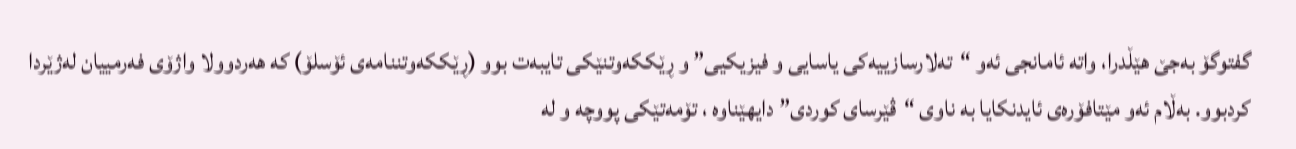گفتوگۆ بەجێ هێڵدرا، واتە ئامانجی ئەو “تەلارسازییەکی یاسایی و فیزیکیی” و ڕێککەوتنێکی تایبەت بوو (ڕێککەوتننامەی ئۆسلۆ) کە هەردوولا واژۆی فەرمییان لەژێردا کردبوو. بەڵام ئەو مێتافۆرەی ئایدنکایا بە ناوی “ڤێرسای کوردی” دایهێناوە ، تۆمەتێکی پووچە و لە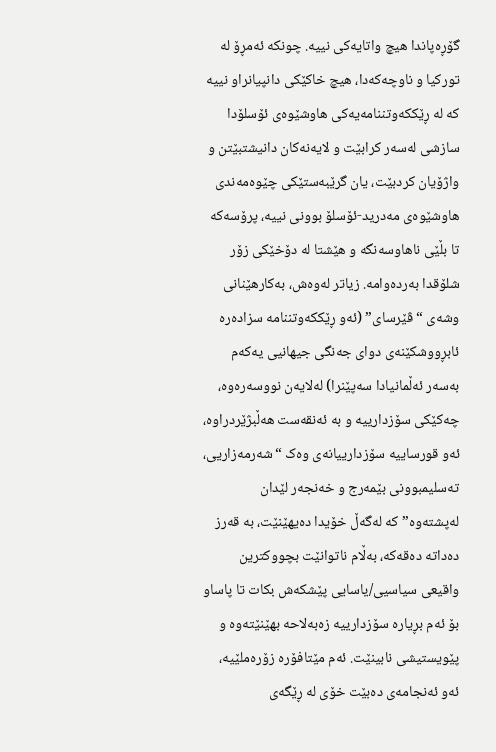گۆڕەپاندا هیچ واتایەکی نییە. چونکە ئەمڕۆ لە تورکیا و ناوچەکەدا، هیچ خاکێكی دانپیانراو نییە کە لە ڕێککەوتننامەیەکی هاوشێوەی ئۆسلۆدا سازشی لەسەر کرابێت و لایەنەکان دانیشتبێتن و واژۆیان کردبێت، یان گرێبەستێکی چێوەمەندی هاوشێوەی مەدرید-ئۆسلۆ بوونی نییە، پرۆسەکە تا بڵێی ناهاوسەنگە و هێشتا لە دۆخێکی زۆر شلۆقدا بەردەوامە. زیاتر لەوەش، بەکارهێنانی وشەی “ڤێرسای” (ئەو ڕێککەوتننامە سزادەرە ئابڕووشکێنەی دوای جەنگی جیهانیی یەکەم بەسەر ئەڵمانیادا سەپێنرا) لەلایەن نووسەرەوە، چەکێکی سۆزدارییە و بە ئەنقەست هەڵبژێردراوە، ئەو قورساییە سۆزدارییانەی وەک “شەرمەزاریی، تەسلیمبوونی بێمەرج و خەنجەر لێدان لەپشتەوە” کە لەگەڵ خۆیدا دەیهێنێت، بە قەرز دەداتە دەقەکە، بەڵام ناتوانێت بچووکترین واقیعی سیاسیی/یاسایی پێشکەش بکات تا پاساو بۆ ئەم بڕیارە سۆزدارییە زەبەلاحە بهێنێتەوە و پێویستیشی نابینێت. ئەم مێتافۆرە زۆرەملێیە، ئەو ئەنجامەی دەبێت خۆی لە ڕێگەی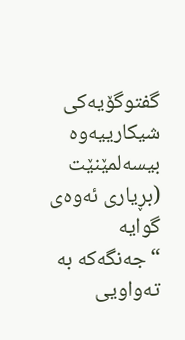گفتوگۆیەکی شیکارییەوە بیسەلمێنێت (بڕیاری ئەوەی گوایە “جەنگەکە بە تەواویی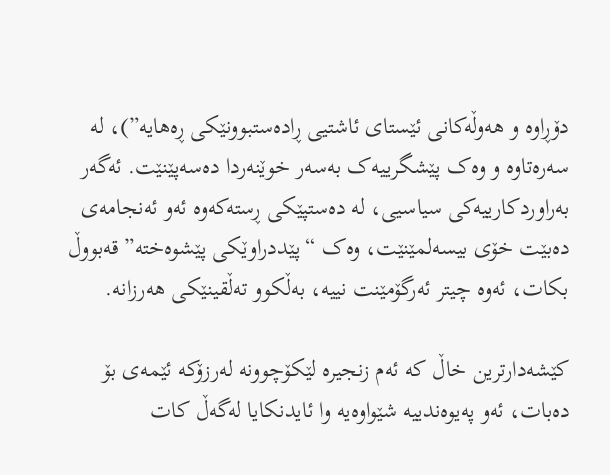دۆڕاوە و هەوڵەکانی ئێستای ئاشتیی ڕادەستبوونێکی ڕەهایە”)، لە سەرەتاوە و وەک پێشگرییەک بەسەر خوێنەردا دەسەپێنێت. ئەگەر بەراوردکارییەکی سیاسیی، لە دەستپێکی ڕستەکەوە ئەو ئەنجامەی دەبێت خۆی بیسەلمێنێت، وەک “پێددراوێکی پێشوەختە” قەبووڵ بکات، ئەوە چیتر ئەرگۆمێنت نییە، بەڵکوو تەڵقینێکی هەرزانە.

کێشەدارترین خاڵ کە ئەم زنجیرە لێکۆچوونە لەرزۆکە ئێمەی بۆ دەبات، ئەو پەیوەندییە شێواوەیە وا ئایدنکایا لەگەڵ کات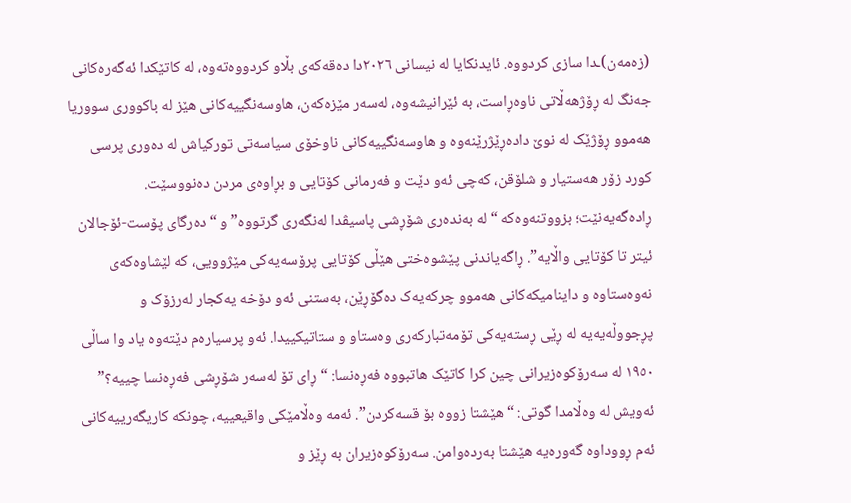(زەمەن)ـدا سازی کردووە. ئایدنکایا لە نیسانی ٢٠٢٦دا دەقەکەی بڵاو کردووەتەوە، لە کاتێکدا ئەگەرەکانی جەنگ لە ڕۆژهەڵاتی ناوەڕاست، بە ئێرانیشەوە، لەسەر مێزەکەن، هاوسەنگییەکانی هێز لە باکووری سووریا هەموو ڕۆژێک لە نوێ دادەڕێژرێنەوە و هاوسەنگییەکانی ناوخۆی سیاسەتی تورکیاش لە دەوری پرسی کورد زۆر هەستیار و شلۆقن، کەچی ئەو دێت و فەرمانی کۆتایی و بڕاوەی مردن دەنووسێت. ڕادەگەیەنێت؛ بزووتنەوەکە “لە بەندەری شۆڕشی پاسیڤدا لەنگەری گرتووە” و “دەرگای پۆست-ئۆجالان ئیتر تا کۆتایی واڵایە”. ڕاگەیاندنی پێشوەختی هێڵی کۆتایی پرۆسەیەکی مێژوویی، کە لێشاوەکەی نەوەستاوە و داینامیکەکانی هەموو چرکەیەک دەگۆڕێن، بەستنی ئەو دۆخە یەکجار لەرزۆک و پڕجووڵەیەیە لە ڕێی ڕستەیەکی تۆمەتبارکەری وەستاو و ستاتیکییدا. ئەو پرسیارەم دێتەوە یاد وا ساڵی ١٩٥٠ لە سەرۆکوەزیرانی چین کرا کاتێک هاتبووە فەڕەنسا: “ڕای تۆ لەسەر شۆڕشی فەڕەنسا چییە؟” ئەویش لە وەڵامدا گوتی: “هێشتا زووە بۆ قسەکردن”. ئەمە وەڵامێکی واقیعییە، چونکە کاریگەرییەکانی ئەم ڕووداوە گەورەیە هێشتا بەردەوامن. سەرۆکوەزیران بە ڕێز و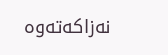نەزاکەتەوە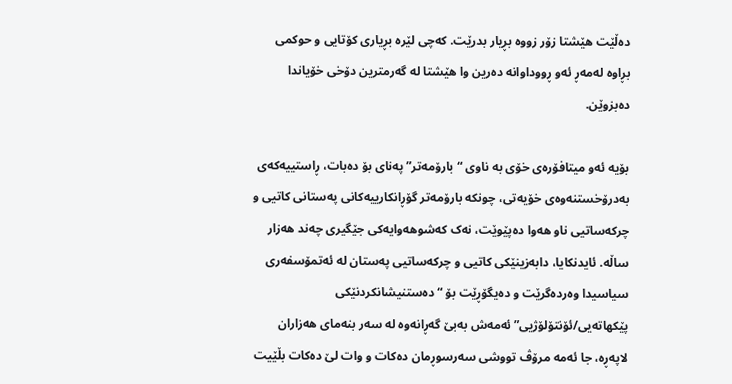دەڵێت هێشتا زۆر زووە بڕیار بدرێت. کەچی لێرە بڕیاری کۆتایی و حوکمی بڕاوە لەمەڕ ئەو ڕووداوانە دەرین وا هێشتا لە گەرمترین دۆخی خۆیاندا دەبزوێن.

بۆیە ئەو میتافۆرەی خۆی بە ناوی “بارۆمەتر” پەنای بۆ دەبات، ڕاستییەکەی بەدرۆخستنەوەی خۆیەتی، چونکە بارۆمەتر گۆڕانکارییەکانی پەستانی کاتیی و چرکەساتیی ناو هەوا دەپێوێت، نەک کەشوهەوایەکی جێگیری چەند هەزار ساڵە. ئایدنکایا، دابەزینێکی کاتیی و چرکەساتیی پەستان لە ئەتمۆسفەری سیاسیدا وەردەگرێت و دەیگۆڕێت بۆ “دەستنیشانکردنێکی پێکهاتەیی/ئۆنتۆلۆژیی” ئەمەش بەبێ گەڕانەوە لە سەر بنەمای هەزاران لاپەڕە، جا ئەمە مرۆڤ تووشی سەرسوڕمان دەکات و وات لێ دەکات بڵێیت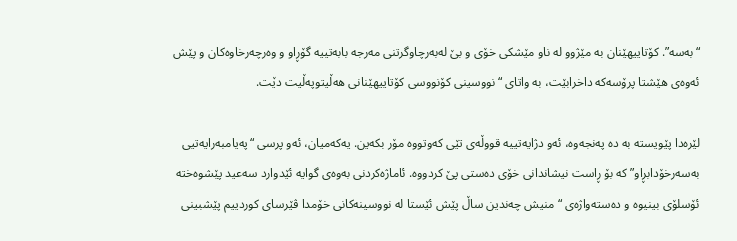“بەسە”. کۆتاییهێنان بە مێژوو لە ناو مێشکی خۆی و بێ لەبەرچاوگرتنی مەرجە بابەتییە گۆڕاو و وەرچەرخاوەکان و پێش ئەوەی هێشتا پرۆسەکە داخرابێت، بە واتای “نووسینی کۆنووسی کۆتاییهێنانی هەڵیتوپەڵیت دێت.

لێرەدا پێویستە بە دە پەنجەوە، ئەو دژایەتییە قووڵەی تێی کەوتووە مۆر بکەین. یەکەمیان، ئەو پرسی “پەیامبەرایەتیی بەسەرخۆدابڕاو” کە بۆ ڕاست نیشاندانی خۆی دەستی پێ کردووە. ئاماژەکردنی بەوەی گوایە ئێدوارد سەعید پێشوەختە ئۆسلۆی بینیوە و دەستەواژەی “منیش چەندین ساڵ پێش ئێستا لە نووسینەکانی خۆمدا ڤێرسای کوردییم پێشبینی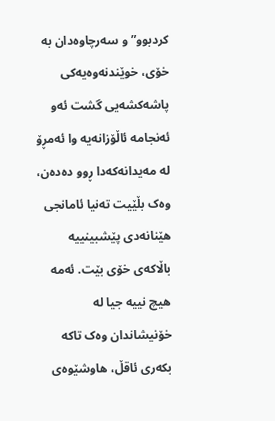کردبوو” و سەرچاوەدان بە خۆی، خوێندنەوەیەکی پاشەکشەیی گشت ئەو ئەنجامە ئاڵۆزانەیە وا ئەمڕۆ لە مەیدانەکەدا ڕوو دەدەن، وەک بڵێیت تەنیا ئامانجی هێنانەدی پێشبینییە باڵاکەی خۆی بێت. ئەمە هیچ نییە جیا لە خۆنیشاندان وەک تاکە بکەری ئاقڵ، هاوشێوەی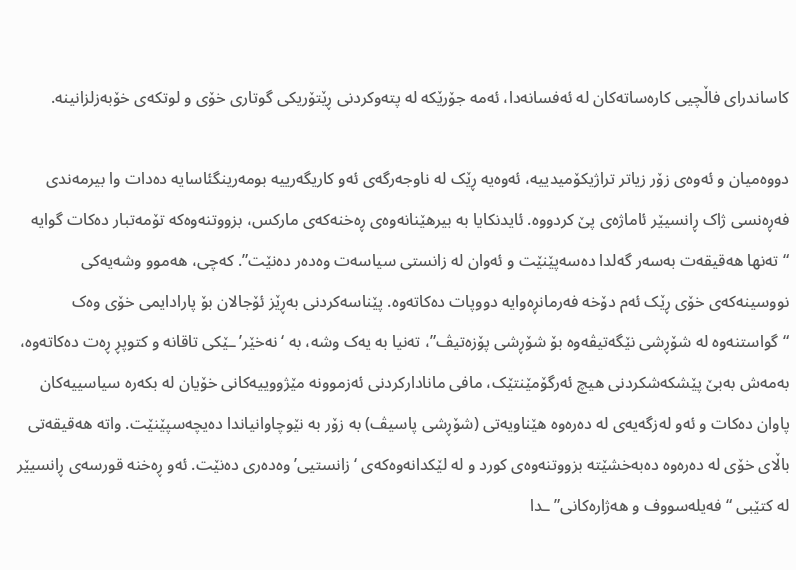کاساندرای فاڵچیی کارەساتەکان لە ئەفسانەدا، ئەمە جۆرێکە لە پتەوکردنی ڕێتۆریکی گوتاری خۆی و لوتکەی خۆبەزلزانینە.

دووەمیان و ئەوەی زۆر زیاتر تراژیکۆمیدییە، ئەوەیە ڕێک لە ناوجەرگەی ئەو کاریگەرییە بومەرینگئاسایە دەدات وا بیرمەندی فەڕەنسی ژاک ڕانسیێر ئاماژەی پێ کردووە. ئایدنکایا بە بیرهێنانەوەی ڕەخنەکەی مارکس، بزووتنەوەکە تۆمەتبار دەکات گوایە “تەنها هەقیقەت بەسەر گەلدا دەسەپێنێت و ئەوان لە زانستی سیاسەت وەدەر دەنێت”. کەچی، هەموو وشەیەکی نووسینەکەی خۆی ڕێک ئەم دۆخە فەرمانڕەوایە دووپات دەکاتەوە. پێناسەکردنی بەڕێز ئۆجالان بۆ پارادایمی خۆی وەک “گواستنەوە لە شۆڕشی نێگەتیڤەوە بۆ شۆڕشی پۆزەتیڤ”، تەنیا بە یەک وشە، بە ‘نەخێر’ـێکی تاقانە و کتوپڕ ڕەت دەکاتەوە، بەمەش بەبێ پێشکەشکردنی هیچ ئەرگۆمێنتێک، مافی مانادارکردنی ئەزموونە مێژووییەکانی خۆیان لە بکەرە سیاسییەکان پاوان دەکات و ئەو لەزگەیەی لە دەرەوە هێناویەتی (شۆڕشی پاسیڤ) بە زۆر بە نێوچاوانیاندا دەیچەسپێنێت. واتە هەقیقەتی باڵای خۆی لە دەرەوە دەبەخشێتە بزووتنەوەی کورد و لە لێکدانەوەکەی ‘زانستیی’ وەدەری دەنێت. ئەو ڕەخنە قورسەی ڕانسیێر لە کتێبی “فەیلەسووف و هەژارەکانی”ـدا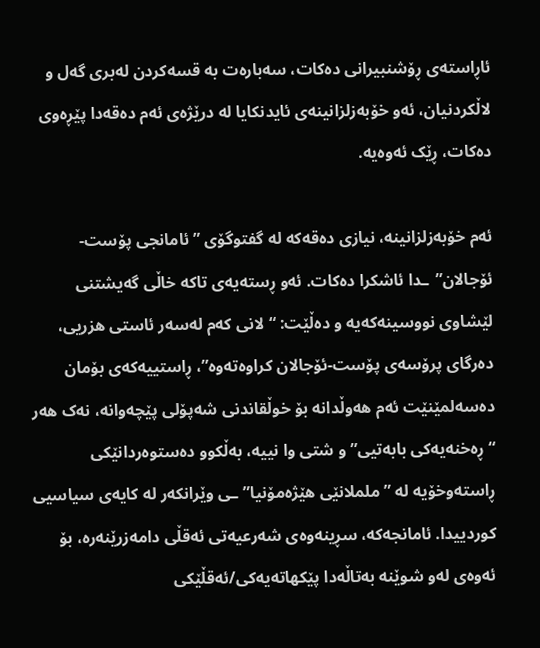ئاڕاستەی ڕۆشنبیرانی دەکات، سەبارەت بە قسەکردن لەبری گەل و لاڵکردنیان، ئەو خۆبەزلزانینەی ئایدنکایا لە درێژەی ئەم دەقەدا پێڕەوی دەکات، ڕێک ئەوەیە.

ئەم خۆبەزلزانینە، نیازی دەقەکە لە گفتوگۆی ” ئامانجی پۆست-ئۆجالان”ـدا ئاشکرا دەکات. ئەو ڕستەیەی تاکە خاڵی گەیشتنی لێشاوی نووسینەکەیە و دەڵێت: “لانی کەم لەسەر ئاستی هزریی، دەرگای پرۆسەی پۆست-ئۆجالان کراوەتەوە”، ڕاستییەکەی بۆمان دەسەلمێنێت ئەم هەوڵدانە بۆ خوڵقاندنی شەپۆلی پێچەوانە، نەک هەر “ڕەخنەیەکی بابەتیی” و شتی وا نییە، بەڵکوو دەستوەردانێکی ڕاستەوخۆیە لە ” ململانێی هێژەمۆنیا”ـی وێرانکەر لە کایەی سیاسیی کوردییدا. ئامانجەکە، سڕینەوەی شەرعیەتی ئەقڵی دامەزرێنەرە، بۆ ئەوەی لەو شوێنە بەتاڵەدا پێکهاتەیەکی/ئەقڵێکی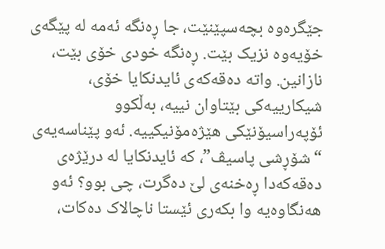جێگرەوە بچەسپێنێت، جا ڕەنگە ئەمە لە پێگەی خۆیەوە نزیک بێت. ڕەنگە خودی خۆی بێت، نازانین. واتە دەقەکەی ئایدنکایا خۆی، شیکارییەکی بێتاوان نییە، بەڵکوو ئۆپەراسیۆنێکی هێژەمۆنیکییە. ئەو پێناسەیەی “شۆڕشی پاسیڤ”، کە ئایدنکایا لە درێژەی دەقەکەدا ڕەخنەی لێ دەگرت، چی بوو؟ ئەو هەنگاوەیە وا بکەری ئێستا ناچالاک دەکات،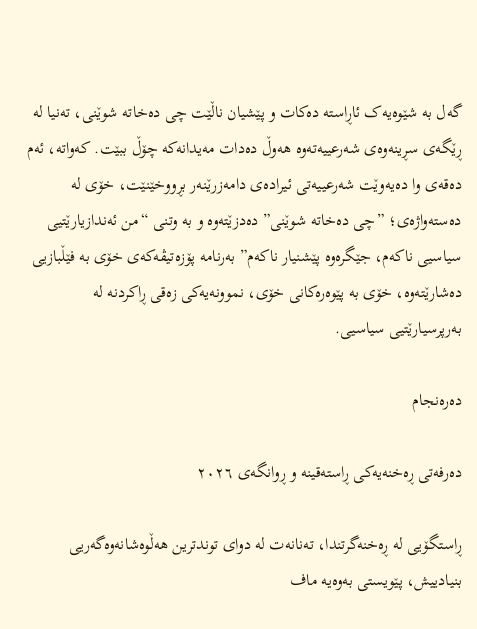گەل بە شێوەیەک ئاڕاستە دەکات و پێشیان ناڵێت چی دەخاتە شوێنی، تەنیا لە ڕێگەی سڕینەوەی شەرعییەتەوە هەوڵ دەدات مەیدانەکە چۆڵ ببێت. کەواتە، ئەم دەقەی وا دەیەوێت شەرعییەتی ئیرادەی دامەزرێنەر بڕووخێنێت، خۆی لە دەستەواژەی؛ ”چی دەخاتە شوێنی” دەدزێتەوە و بە وتنی “من ئەندازیارێتیی سیاسیی ناکەم، جێگرەوە پێشنیار ناکەم” بەرنامە پۆزەتیڤەکەی خۆی بە فێڵبازیی دەشارێتەوە، خۆی بە پێوەرەکانی خۆی، نموونەیەکی زەقی ڕاکردنە لە بەرپرسیارێتیی سیاسیی.

دەرەنجام

دەرفەتی ڕەخنەیەکی ڕاستەقینە و ڕوانگەی ٢٠٢٦

ڕاستگۆیی لە ڕەخنەگرتندا، تەنانەت لە دوای توندترین هەڵوەشانەوەگەریی بنیادییش، پێویستی بەوەیە ماف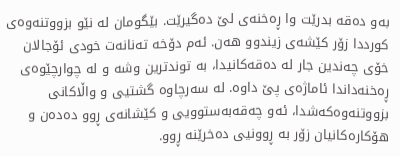بەو دەقە بدرێت وا ڕەخنەی لێ دەگیرێت. بێگومان لە نێو بزووتنەوەی کورددا زۆر کێشەی زیندوو هەن. ئەم دۆخە تەنانەت خودی ئۆجالان خۆی چەندین جار لە دەقەکانیدا، بە توندترین وشە و لە چوارچێوەی ڕەخنەداندا ئاماژەی پێ داوە. لە سەرچاوە گشتیی و واڵاکانی بزووتنەوەکەشدا، ئەو چەقەبەستوویی و کێشانەی ڕوو دەدەن و هۆکارەکانیان زۆر بە ڕوونیی دەخرێنە ڕوو.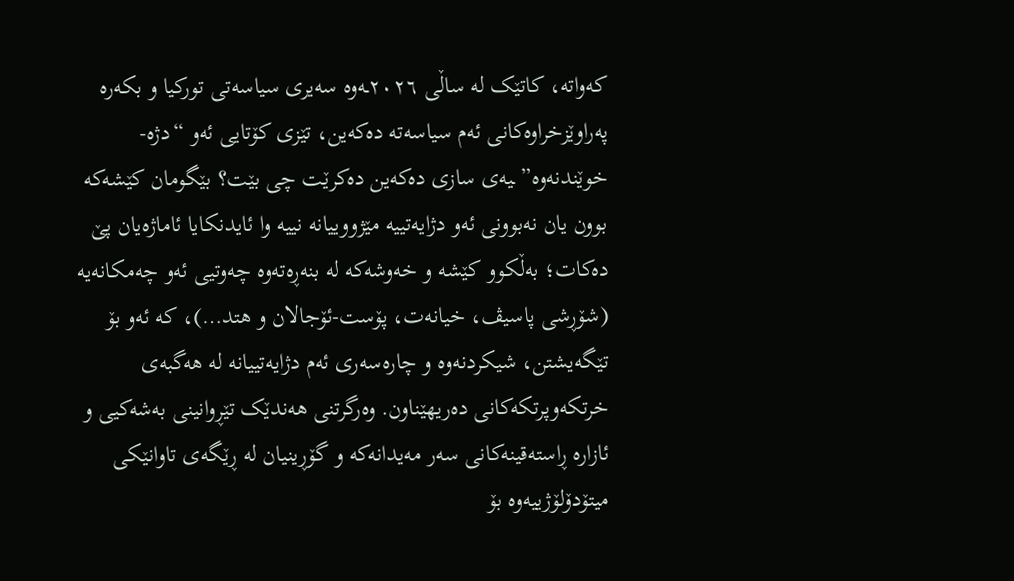کەواتە، کاتێک لە ساڵی ٢٠٢٦ـەوە سەیری سیاسەتی تورکیا و بکەرە پەراوێزخراوەکانی ئەم سیاسەتە دەکەین، تێزی کۆتایی ئەو “دژە-خوێندنەوە”ـیەی سازی دەکەین دەکرێت چی بێت؟ بێگومان کێشەکە بوون یان نەبوونی ئەو دژایەتییە مێژووییانە نییە وا ئایدنکایا ئاماژەیان پێ دەکات؛ بەڵکوو کێشە و خەوشەکە لە بنەڕەتەوە چەوتیی ئەو چەمکانەیە (شۆڕشی پاسیڤ، خیانەت، پۆست-ئۆجالان و هتد…)، کە ئەو بۆ تێگەیشتن، شیکردنەوە و چارەسەری ئەم دژایەتییانە لە هەگبەی خرتکەوپرتکەکانی دەریهێناون. وەرگرتنی هەندێک تێڕوانینی بەشەکیی و ئازارە ڕاستەقینەکانی سەر مەیدانەکە و گۆڕینیان لە ڕێگەی تاوانێکی میتۆدۆلۆژییەوە بۆ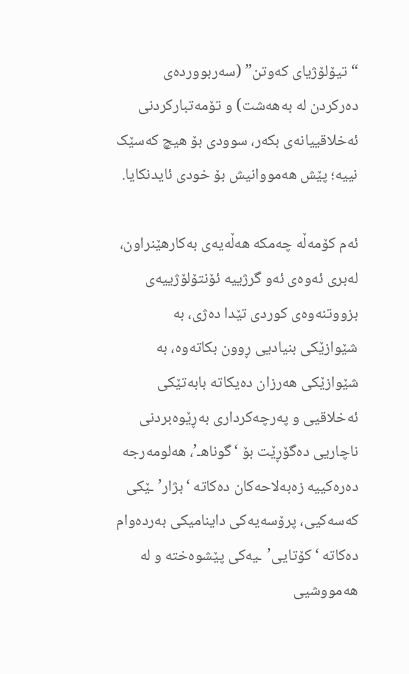“تیۆلۆژیای کەوتن” (سەربووردەی دەرکردن لە بەهەشت) و تۆمەتبارکردنی ئەخلاقییانەی بکەر، سوودی بۆ هیچ کەسێک نییە؛ پێش هەمووانیش بۆ خودی ئایدنکایا.

ئەم کۆمەڵە چەمکە هەڵەیەی بەکارهێنراون، لەبری ئەوەی ئەو گرژییە ئۆنتۆلۆژییەی بزووتنەوەی کوردی تێدا دەژی، بە شێوازێکی بنیادیی ڕوون بکاتەوە، بە شێوازێکی هەرزان دەیکاتە بابەتێکی ئەخلاقیی و پەرچەکرداری بەڕێوەبردنی ناچاریی دەگۆڕێت بۆ ‘گوناهـ’، هەلومەرجە دەرەکییە زەبەلاحەکان دەکاتە ‘بژار’ـێکی کەسەکیی، پرۆسەیەکی داینامیکی بەردەوام دەکاتە ‘کۆتایی’ـیەکی پێشوەختە و لە هەمووشیی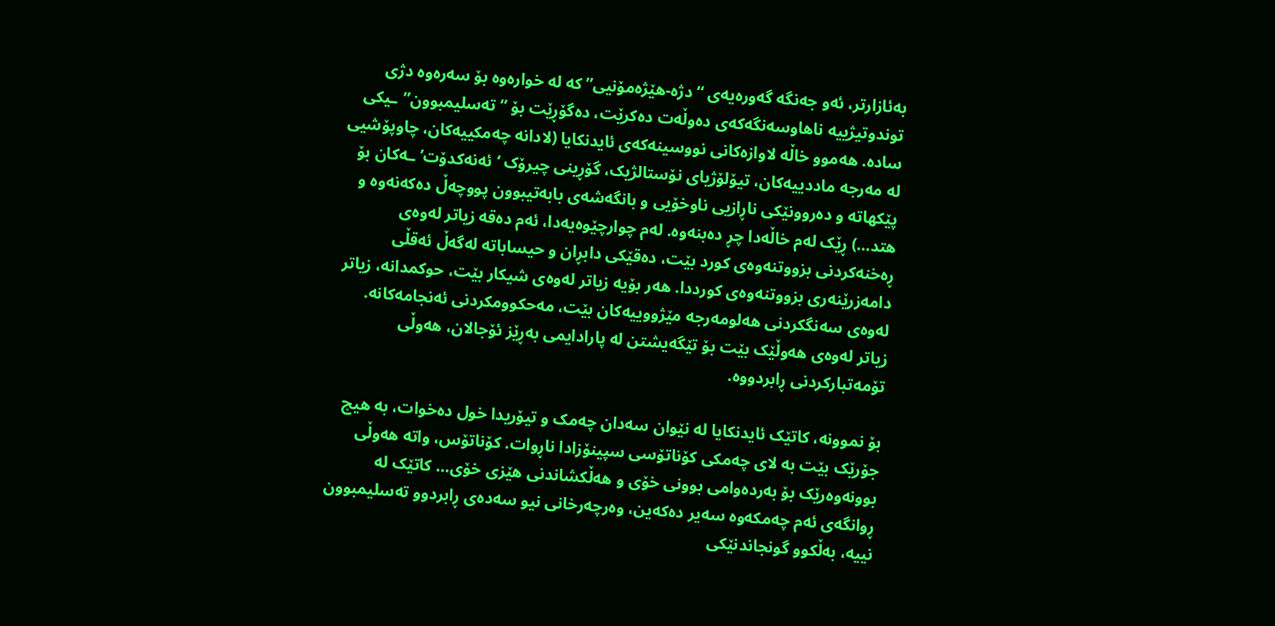بەئازارتر، ئەو جەنگە گەورەیەی “دژە-هێژەمۆنیی” کە لە خوارەوە بۆ سەرەوە دژی توندوتیژییە ناهاوسەنگەکەی دەوڵەت دەکرێت، دەگۆڕێت بۆ “تەسلیمبوون”ـیکی سادە. هەموو خاڵە لاوازەکانی نووسینەکەی ئایدنکایا (لادانە چەمکییەکان، چاوپۆشیی لە مەرجە ماددییەکان، تیۆلۆژیای نۆستالژیک، گۆڕینی چیرۆک ‘ئەنەکدۆت’ـەکان بۆ پێکهاتە و دەروونێکی ناڕازیی ناوخۆیی و بانگەشەی بابەتیبوون پووچەڵ دەکەنەوە و هتد…) ڕێک لەم خاڵەدا چڕ دەبنەوە. لەم چوارچێوەیەدا، ئەم دەقە زیاتر لەوەی ڕەخنەکردنی بزووتنەوەی کورد بێت، دەقێکی دابڕان و حیساباتە لەگەڵ ئەقڵی دامەزرێنەری بزووتنەوەی کورددا. هەر بۆیە زیاتر لەوەی شیکار بێت، حوکمدانە، زیاتر لەوەی سەنگکردنی هەلومەرجە مێژووییەکان بێت، مەحکوومکردنی ئەنجامەکانە. زیاتر لەوەی هەوڵێک بێت بۆ تێگەیشتن لە پارادایمی بەڕێز ئۆجالان، هەوڵی تۆمەتبارکردنی ڕابردووە.

بۆ نموونە، کاتێک ئایدنکایا لە نێوان سەدان چەمک و تیۆریدا خول دەخوات، بە هیچ جۆرێک بێت بە لای چەمکی کۆناتۆسی سپینۆزادا ناڕوات. کۆناتۆس، واتە هەوڵی بوونەوەرێک بۆ بەردەوامی بوونی خۆی و هەڵکشاندنی هێزی خۆی… کاتێک لە ڕوانگەی ئەم چەمکەوە سەیر دەکەین، وەرچەرخانی نیو سەدەی ڕابردوو تەسلیمبوون نییە، بەڵکوو گونجاندنێکی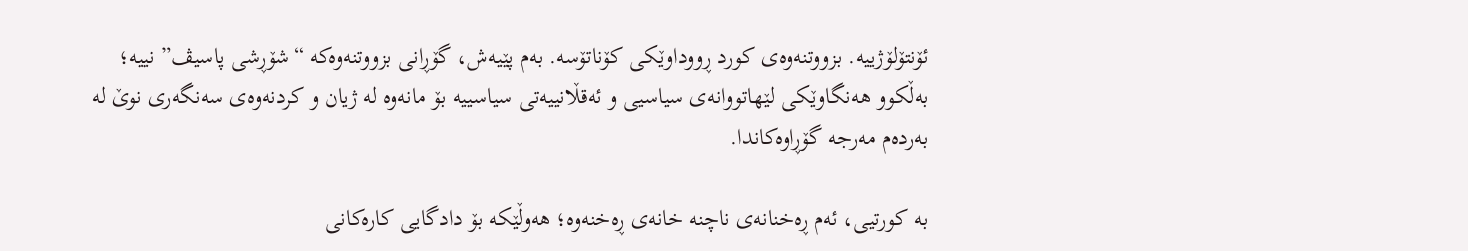ئۆنتۆلۆژییە. بزووتنەوەی کورد ڕووداوێکی کۆناتۆسە. بەم پێیەش، گۆڕانی بزووتنەوەکە “شۆڕشی پاسیڤ” نییە؛ بەڵکوو هەنگاوێکی لێهاتووانەی سیاسیی و ئەقڵانییەتی سیاسییە بۆ مانەوە لە ژیان و کردنەوەی سەنگەری نوێ لە بەردەم مەرجە گۆڕاوەکاندا.

بە کورتیی، ئەم ڕەخنانەی ناچنە خانەی ڕەخنەوە؛ هەوڵێکە بۆ دادگایی کارەکانی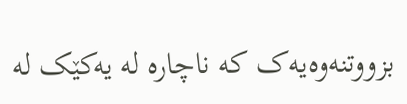بزووتنەوەیەک کە ناچارە لە یەکێک لە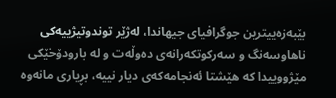بێبەزەییترین جوگرافیای جیهاندا، لەژێر توندوتیژییەکی ناهاوسەنگ و سەرکوتکەرانەی دەوڵەت و لە بارودۆخێکی مێژووییدا کە هێشتا ئەنجامەکەی دیار نییە، بڕیاری مانەوە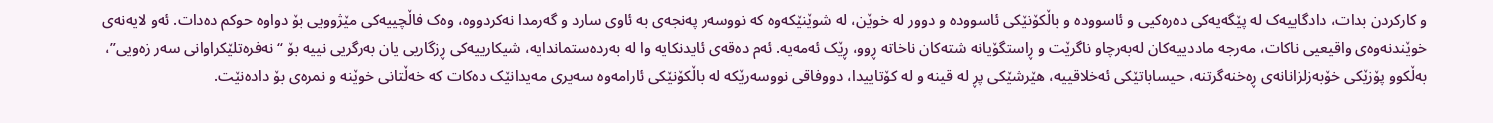و کارکردن بدات، دادگاییەک لە پێگەیەکی دەرەکیی و ئاسوودە و باڵکۆنێکی ئاسوودە و دوور لە خوێن، لە شوێنێکەوە کە نووسەر پەنجەی بە ئاوی سارد و گەرمدا نەکردووە، وەک فاڵچییەکی مێژوویی بۆ دواوە حوکم دەدات. ئەو لایەنەی خوێندنەوەی واقیعیی ناکات، مەرجە ماددییەکان لەبەرچاو ناگرێت و ڕاستگۆیانە شتەکان ناخاتە ڕوو، ڕێک ئەمەیە. ئەم دەقەی ئایدنکایە وا لە بەردەستماندایە، شیکارییەکی ڕزگاریی یان بەرگریی نییە بۆ “نەفرەتلێکراوانی سەر زەویی”، بەڵکوو پۆزێکی خۆبەزلزانانەی ڕەخنەگرتنە، حیساباتێکی ئەخلاقییە، هێرشێکی پڕ لە قینە و لە کۆتاییدا، دووفاقی نووسەرێکە لە باڵکۆنێکی ئارامەوە سەیری مەیدانێک دەکات کە خەڵتانی خوێنە و نمرەی بۆ دادەنێت.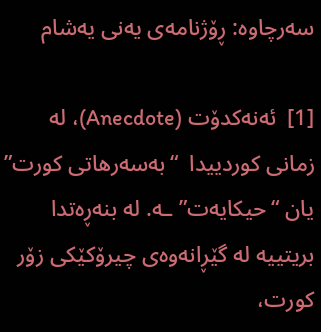سەرچاوە: ڕۆژنامەی یەنی یەشام

[1]  ئەنەکدۆت (Anecdote)، لە زمانی کوردییدا  “بەسەرهاتی کورت” یان “حیکایەت”ـە. لە بنەڕەتدا بریتییە لە گێڕانەوەی چیرۆکێکی زۆر کورت،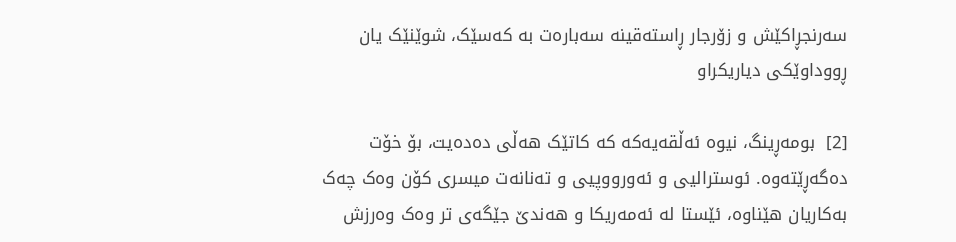سەرنجڕاکێش و زۆرجار ڕاستەقینە سەبارەت بە کەسێک، شوێنێک یان ڕووداوێکی دیاریکراو

[2]  بومەڕینگ، نیوە ئەڵقەیەکە کە کاتێک هەڵی دەدەیت، بۆ خۆت دەگەڕێتەوە. ئوسترالیی و ئەورووپیی و تەنانەت میسری کۆن وەک چەک بەکاریان هێناوە، ئێستا لە ئەمەریکا و هەندێ جێگەی تر وەک وەرزش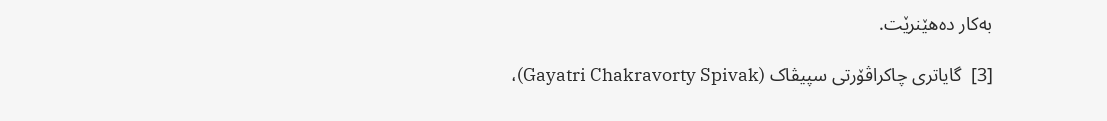بەکار دەهێنرێت.

[3]  گایاتری چاکراڤۆرتی سپیڤاک (Gayatri Chakravorty Spivak)،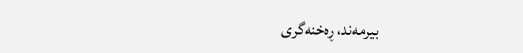بیرمەند، ڕەخنەگری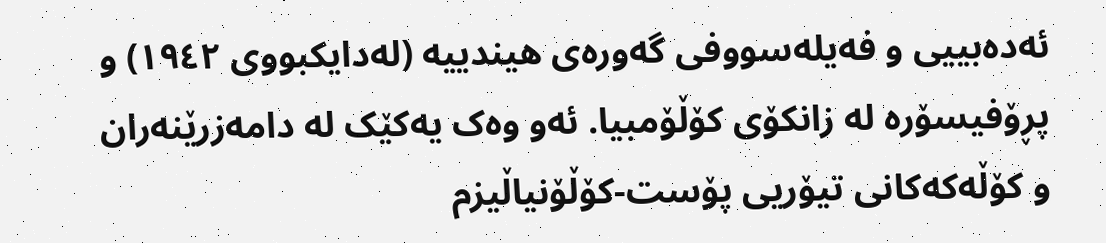ئەدەبییی و فەیلەسووفی گەورەی هیندییە (لەدایکبووی ١٩٤٢) و پڕۆفیسۆرە لە زانکۆی کۆڵۆمبیا. ئەو وەک یەکێک لە دامەزرێنەران و کۆڵەکەکانی تیۆریی پۆست-کۆڵۆنیاڵیزم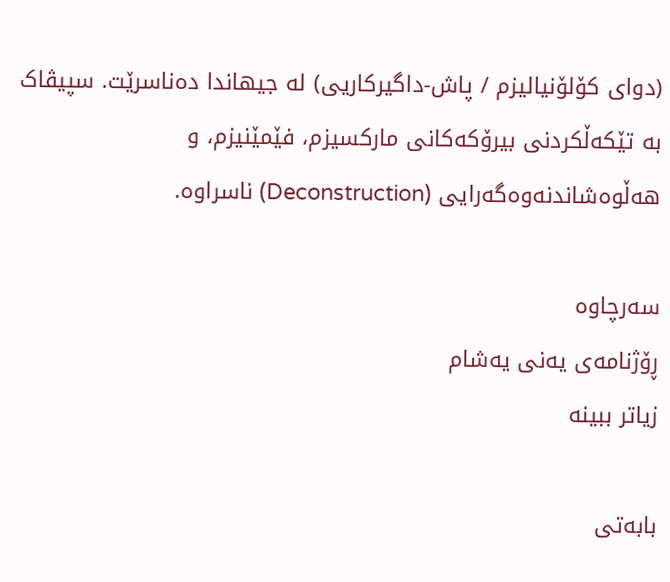(دوای کۆلۆنیالیزم / پاش-داگیرکاریی) لە جیهاندا دەناسرێت. سپیڤاک بە تێکەڵکردنی بیرۆکەکانی مارکسیزم، فێمێنیزم، و هەڵوەشاندنەوەگەرایی (Deconstruction) ناسراوە.

سەرچاوە
ڕۆژنامەی یەنی یەشام
زیاتر ببینە

بابەتی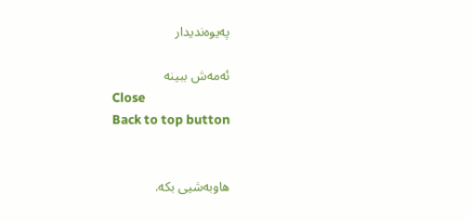پەیوەندیدار

ئەمەش ببینە
Close
Back to top button


هاوبەشیی بکە.